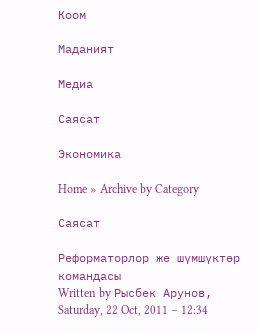Коом

Маданият

Медиа

Саясат

Экономика

Home » Archive by Category

Саясат

Реформаторлор же шүмшүктөр командасы
Written by Рысбек Арунов, Saturday, 22 Oct, 2011 – 12:34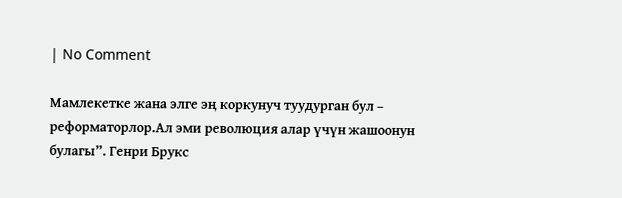| No Comment

Мамлекетке жана элге эң коркунуч туудурган бул – реформаторлор.Ал эми революция алар үчүн жашоонун булагы”. Генри Брукс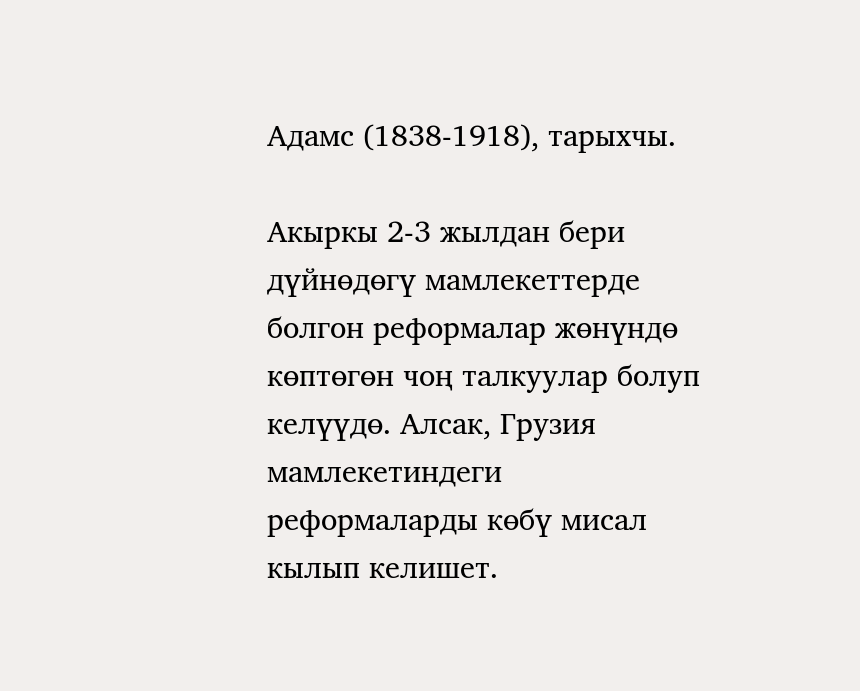Адамс (1838-1918), тарыхчы.

Акыркы 2-3 жылдан бери дүйнөдөгү мамлекеттерде болгон реформалар жөнүндө көптөгөн чоң талкуулар болуп келүүдө. Алсак, Грузия мамлекетиндеги реформаларды көбү мисал кылып келишет.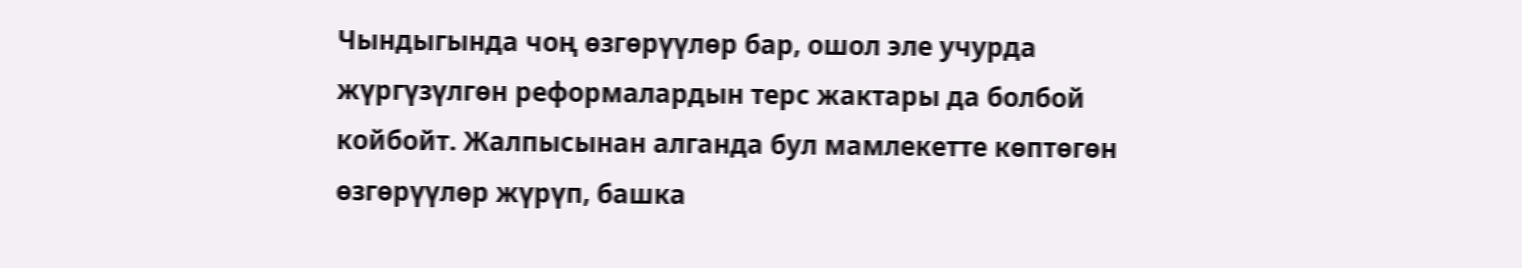Чындыгында чоң өзгөрүүлөр бар, ошол эле учурда жүргүзүлгөн реформалардын терс жактары да болбой койбойт. Жалпысынан алганда бул мамлекетте көптөгөн өзгөрүүлөр жүрүп, башка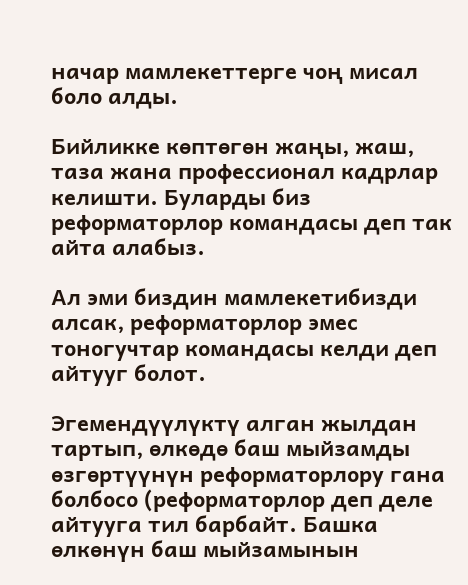начар мамлекеттерге чоң мисал боло алды.

Бийликке көптөгөн жаңы, жаш, таза жана профессионал кадрлар келишти. Буларды биз реформаторлор командасы деп так айта алабыз.

Ал эми биздин мамлекетибизди алсак, реформаторлор эмес тоногучтар командасы келди деп айтууг болот.

Эгемендүүлүктү алган жылдан тартып, өлкөдө баш мыйзамды өзгөртүүнүн реформаторлору гана болбосо (реформаторлор деп деле айтууга тил барбайт. Башка өлкөнүн баш мыйзамынын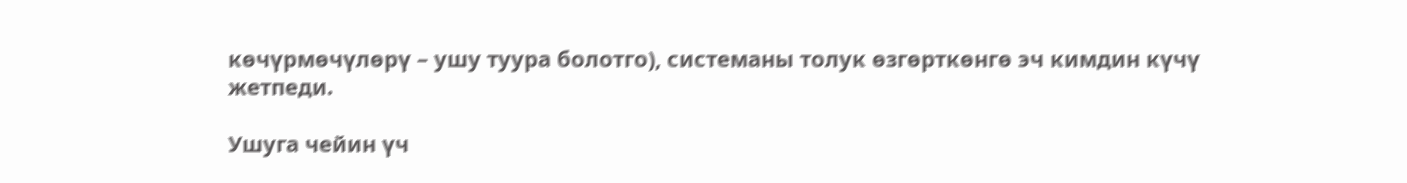көчүрмөчүлөрү – ушу туура болотго), системаны толук өзгөрткөнгө эч кимдин күчү жетпеди.

Ушуга чейин үч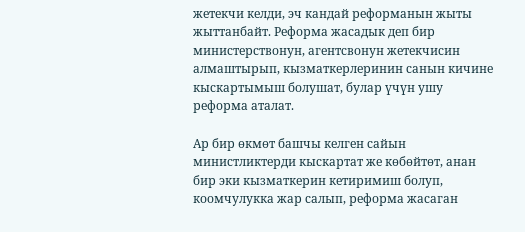жетекчи келди, эч кандай реформанын жыты жыттанбайт. Реформа жасадык деп бир министерствонун, агентсвонун жетекчисин алмаштырып, кызматкерлеринин санын кичине кыскартымыш болушат, булар үчүн ушу реформа аталат.

Ар бир өкмөт башчы келген сайын министликтерди кыскартат же көбөйтөт, анан бир эки кызматкерин кетиримиш болуп, коомчулукка жар салып, реформа жасаган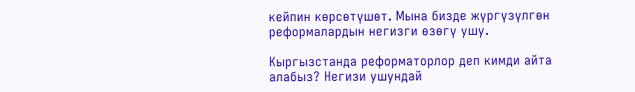кейпин көрсөтүшөт. Мына бизде жүргүзүлгөн реформалардын негизги өзөгү ушу.

Кыргызстанда реформаторлор деп кимди айта алабыз? Негизи ушундай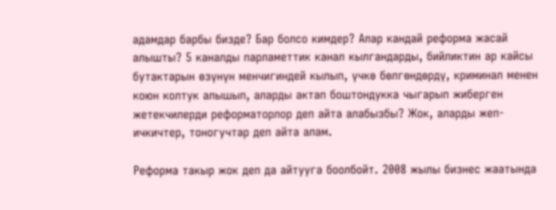адамдар барбы бизде? Бар болсо кимдер? Алар кандай реформа жасай алышты? 5 каналды парламеттик канал кылгандарды, бийликтин ар кайсы бутактарын өзүнүн менчигиндей кылып, үчкө бөлгөндөрдү, криминал менен коюн колтук алышып, аларды актап боштондукка чыгарып жиберген жетекчилерди реформаторлор деп айта алабызбы? Жок, аларды жеп-ичкичтер, тоногучтар деп айта алам.

Реформа такыр жок деп да айтууга боолбойт. 2008 жылы бизнес жаатында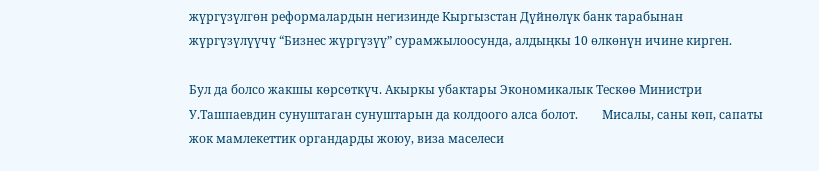жүргүзүлгөн реформалардын негизинде Кыргызстан Дүйнөлүк банк тарабынан жүргүзүлүүчү “Бизнес жүргүзүү” сурамжылоосунда, алдыңкы 10 өлкөнүн ичине кирген.

Бул да болсо жакшы көрсөткүч. Акыркы убактары Экономикалык Тескөө Министри У.Ташпаевдин сунуштаган сунуштарын да колдоого алса болот.        Мисалы, саны көп, сапаты жок мамлекеттик органдарды жоюу, виза маселеси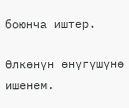боюнча иштер.

Өлкөнүн өнүгүшүнө ишенем.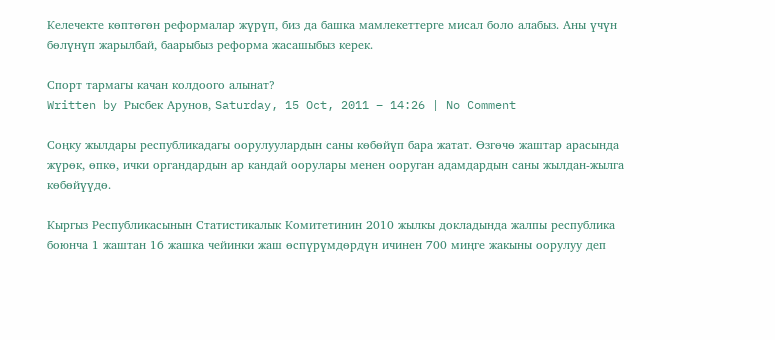Келечекте көптөгөн реформалар жүрүп, биз да башка мамлекеттерге мисал боло алабыз. Аны үчүн бөлүнүп жарылбай, баарыбыз реформа жасашыбыз керек.

Спорт тармагы качан колдоого алынат?
Written by Рысбек Арунов, Saturday, 15 Oct, 2011 – 14:26 | No Comment

Соңку жылдары республикадагы оорулуулардын саны көбөйүп бара жатат. Өзгөчө жаштар арасында жүрөк, өпкө, ички органдардын ар кандай оорулары менен ооруган адамдардын саны жылдан-жылга көбөйүүдө.

Кыргыз Республикасынын Статистикалык Комитетинин 2010 жылкы докладында жалпы республика боюнча 1 жаштан 16 жашка чейинки жаш өспүрүмдөрдүн ичинен 700 миңге жакыны оорулуу деп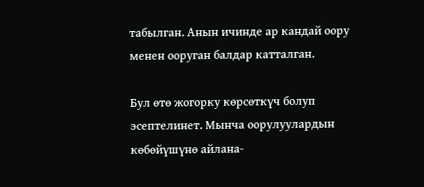табылган. Анын ичинде ар кандай оору менен ооруган балдар катталган.

Бул өтө жогорку көрсөткүч болуп эсептелинет. Мынча оорулуулардын көбөйүшүнө айлана-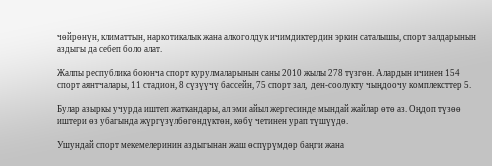чөйрөнүн, климаттын, наркотикалык жана алкоголдук ичимдиктердин эркин саталышы, спорт залдарынын аздыгы да себеп боло алат.

Жалпы республика боюнча спорт курулмаларынын саны 2010 жылы 278 түзгөн. Алардын ичинен 154 спорт аянтчалары, 11 стадион, 8 сүзүүчү бассейн, 75 спорт зал,  ден-соолукту чыңдоочу комплексттер 5.

Булар азыркы учурда иштеп жаткандары, ал эми айыл жергесинде мындай жайлар өтө аз. Оңдоп түзөө иштери өз убагында жүргүзүлбөгөндүктөн, көбү четинен урап түшүүдө.

Ушундай спорт мекемелеринин аздыгынан жаш өспүрүмдөр баңги жана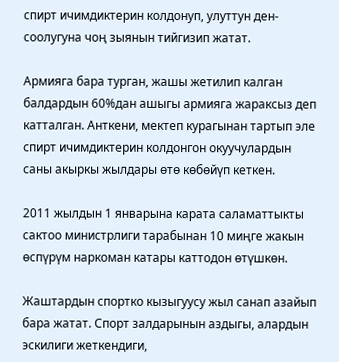спирт ичимдиктерин колдонуп, улуттун ден-соолугуна чоң зыянын тийгизип жатат.

Армияга бара турган, жашы жетилип калган балдардын 60%дан ашыгы армияга жараксыз деп катталган. Анткени, мектеп курагынан тартып эле спирт ичимдиктерин колдонгон окуучулардын саны акыркы жылдары өтө көбөйүп кеткен.

2011 жылдын 1 январына карата саламаттыкты сактоо министрлиги тарабынан 10 миңге жакын өспүрүм наркоман катары каттодон өтүшкөн.

Жаштардын спортко кызыгуусу жыл санап азайып бара жатат. Спорт залдарынын аздыгы, алардын эскилиги жеткендиги,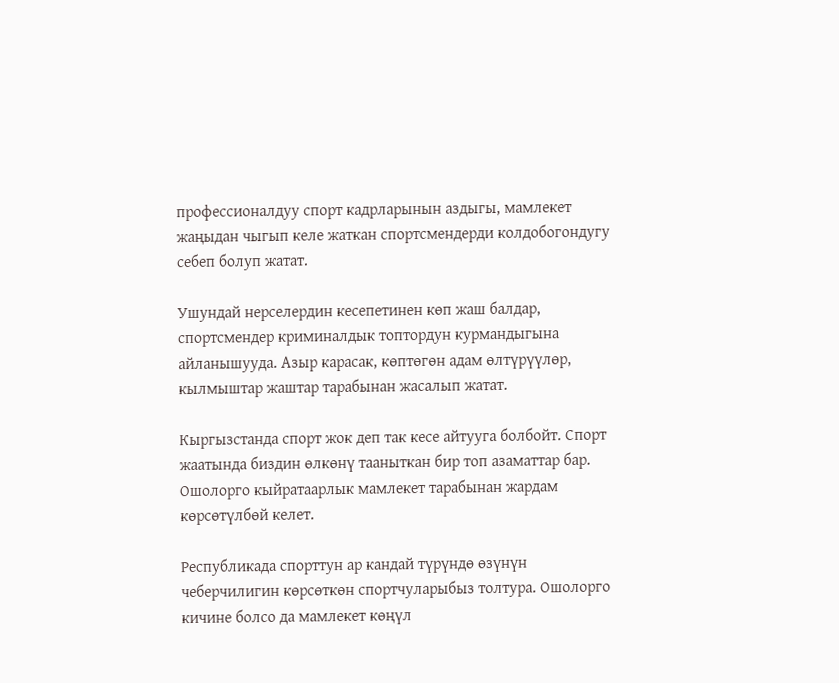профессионалдуу спорт кадрларынын аздыгы, мамлекет жаңыдан чыгып келе жаткан спортсмендерди колдобогондугу себеп болуп жатат.

Ушундай нерселердин кесепетинен көп жаш балдар, спортсмендер криминалдык топтордун курмандыгына айланышууда. Азыр карасак, көптөгөн адам өлтүрүүлөр, кылмыштар жаштар тарабынан жасалып жатат.

Кыргызстанда спорт жок деп так кесе айтууга болбойт. Спорт жаатында биздин өлкөнү тааныткан бир топ азаматтар бар. Ошолорго кыйратаарлык мамлекет тарабынан жардам көрсөтүлбөй келет.

Республикада спорттун ар кандай түрүндө өзүнүн чеберчилигин көрсөткөн спортчуларыбыз толтура. Ошолорго кичине болсо да мамлекет көңүл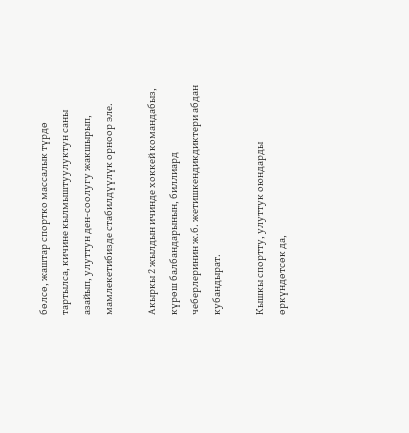бөлсө, жаштар спортко массалык түрдө тартылса, кичине кылмыштуулуктун саны азайып, улуттун ден-соолугу жакшырып, мамлекетибизде стабилдүүлүк орноор эле.

Акыркы 2 жылдын ичинде хоккей командабыз, күрөш балбандарынын, биллиард чеберлеринин ж.б. жетишкендикдиктери абдан кубандырат.

Кышкы спортту, улуттук оюндарды өркүндөтсөк да,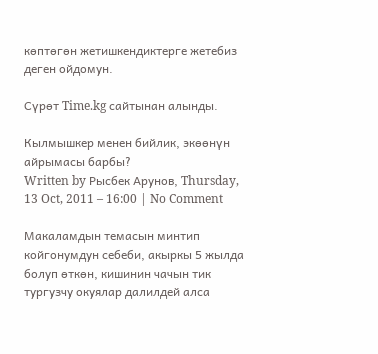көптөгөн жетишкендиктерге жетебиз деген ойдомун.

Сүрөт Time.kg сайтынан алынды.

Кылмышкер менен бийлик, экөөнүн айрымасы барбы?
Written by Рысбек Арунов, Thursday, 13 Oct, 2011 – 16:00 | No Comment

Макаламдын темасын минтип койгонумдун себеби, акыркы 5 жылда болуп өткөн, кишинин чачын тик тургузчу окуялар далилдей алса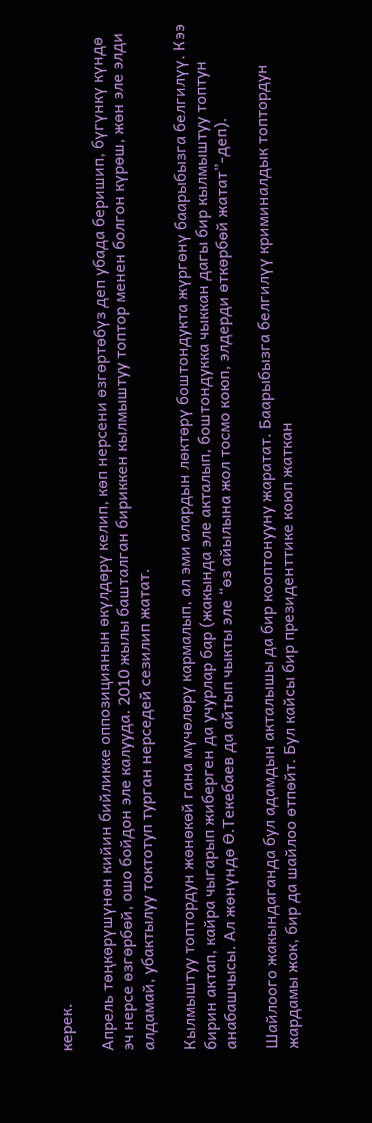керек.

Апрель төңкөрүшүнөн кийин бийликке оппозициянын өкүлдөрү келип, көп нерсени өзгөртөбүз деп убада беришип, бүгүнкү күндө эч нерсе өзгөрбөй, ошо бойдон эле калууда. 2010 жылы башталган бириккен кылмыштуу топтор менен болгон күрөш, жөн эле элди алдамай, убактылуу токтотуп турган нерседей сезилип жатат.

Кылмыштуу топтордун жөнөкөй гана мүчөлөрү кармалып, ал эми алардын лөктөрү боштондукта жүргөнү баарыбызга белгилүү. Кээ бирин актап, кайра чыгарып жиберген да учурлар бар (жакында эле акталып, боштондукка чыккан дагы бир кылмыштуу топтун анабашчысы. Ал жөнүндө Ө.Текебаев да айтып чыкты эле “өз айылына жол тосмо коюп, элдерди өткөрбөй жатат”-деп).

Шайлоого жакындаганда бул адамдын акталышы да бир кооптонууну жаратат. Баарыбызга белгилүү криминалдык топтордун жардамы жок, бир да шайлоо өтпөйт. Бул кайсы бир президенттике коюп жаткан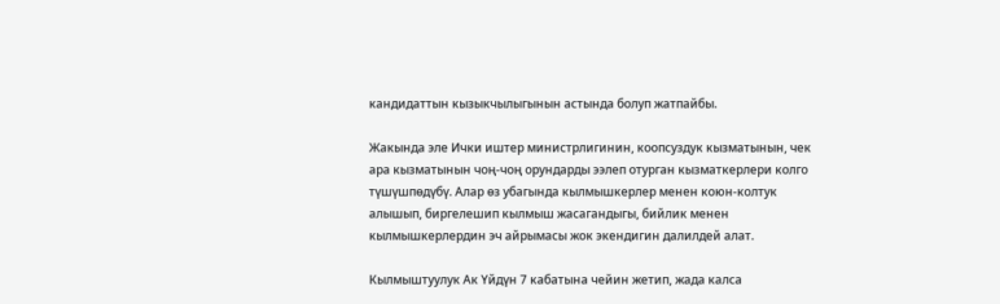кандидаттын кызыкчылыгынын астында болуп жатпайбы.

Жакында эле Ички иштер министрлигинин, коопсуздук кызматынын, чек ара кызматынын чоң-чоң орундарды ээлеп отурган кызматкерлери колго түшүшпөдүбү. Алар өз убагында кылмышкерлер менен коюн-колтук алышып, биргелешип кылмыш жасагандыгы, бийлик менен кылмышкерлердин эч айрымасы жок экендигин далилдей алат.

Кылмыштуулук Ак Үйдүн 7 кабатына чейин жетип, жада калса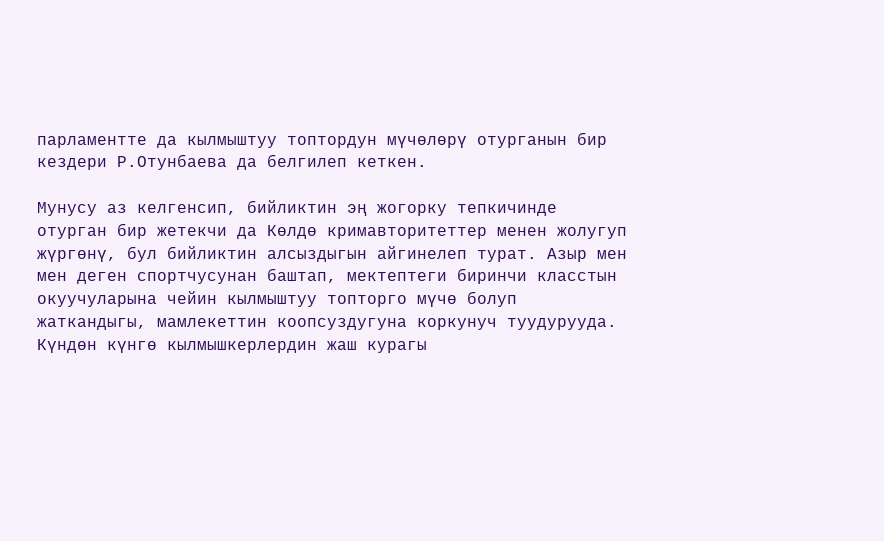парламентте да кылмыштуу топтордун мүчөлөрү отурганын бир кездери Р.Отунбаева да белгилеп кеткен.

Мунусу аз келгенсип, бийликтин эң жогорку тепкичинде отурган бир жетекчи да Көлдө кримавторитеттер менен жолугуп жүргөнү, бул бийликтин алсыздыгын айгинелеп турат. Азыр мен мен деген спортчусунан баштап, мектептеги биринчи класстын окуучуларына чейин кылмыштуу топторго мүчө болуп жаткандыгы, мамлекеттин коопсуздугуна коркунуч туудурууда. Күндөн күнгө кылмышкерлердин жаш курагы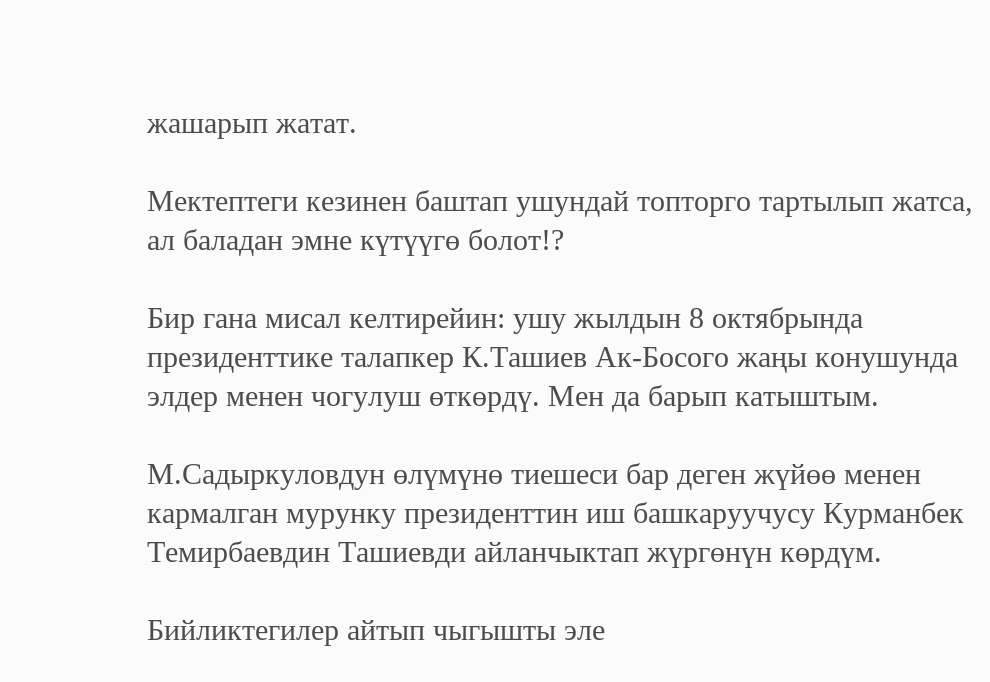жашарып жатат.

Мектептеги кезинен баштап ушундай топторго тартылып жатса, ал баладан эмне күтүүгө болот!?

Бир гана мисал келтирейин: ушу жылдын 8 октябрында президенттике талапкер К.Ташиев Ак-Босого жаңы конушунда элдер менен чогулуш өткөрдү. Мен да барып катыштым.

М.Садыркуловдун өлүмүнө тиешеси бар деген жүйөө менен кармалган мурунку президенттин иш башкаруучусу Курманбек Темирбаевдин Ташиевди айланчыктап жүргөнүн көрдүм.

Бийликтегилер айтып чыгышты эле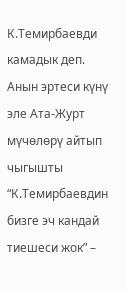К.Темирбаевди камадык деп. Анын эртеси күнү эле Ата-Журт мүчөлөрү айтып чыгышты “К.Темирбаевдин бизге эч кандай тиешеси жок” –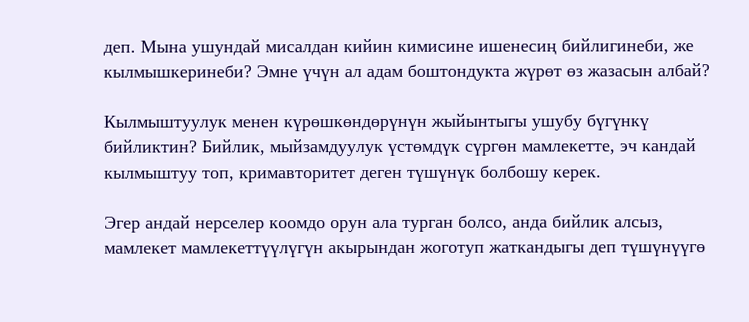деп. Мына ушундай мисалдан кийин кимисине ишенесиң бийлигинеби, же кылмышкеринеби? Эмне үчүн ал адам боштондукта жүрөт өз жазасын албай?

Кылмыштуулук менен күрөшкөндөрүнүн жыйынтыгы ушубу бүгүнкү бийликтин? Бийлик, мыйзамдуулук үстөмдүк сүргөн мамлекетте, эч кандай кылмыштуу топ, кримавторитет деген түшүнүк болбошу керек.

Эгер андай нерселер коомдо орун ала турган болсо, анда бийлик алсыз, мамлекет мамлекеттүүлүгүн акырындан жоготуп жаткандыгы деп түшүнүүгө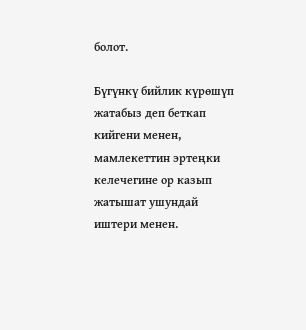болот.

Бүгүнкү бийлик күрөшүп жатабыз деп беткап кийгени менен, мамлекеттин эртеңки келечегине ор казып жатышат ушундай иштери менен.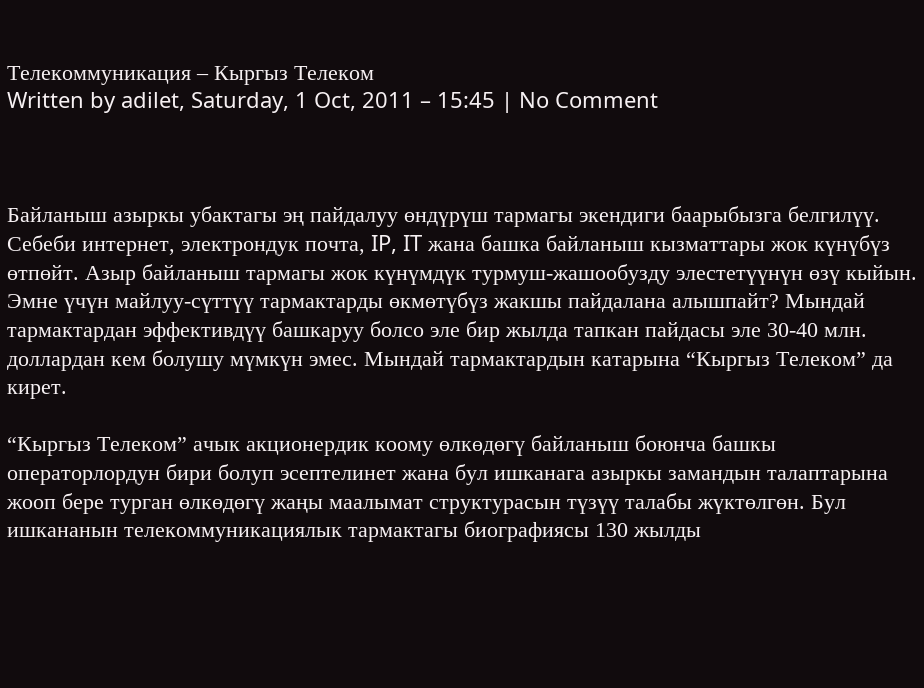Телекоммуникация – Кыргыз Телеком
Written by adilet, Saturday, 1 Oct, 2011 – 15:45 | No Comment



Байланыш азыркы убактагы эң пайдалуу өндүрүш тармагы экендиги баарыбызга белгилүү. Себеби интернет, электрондук почта, IP, IT жана башка байланыш кызматтары жок күнүбүз өтпөйт. Азыр байланыш тармагы жок күнүмдүк турмуш-жашообузду элестетүүнүн өзү кыйын. Эмне үчүн майлуу-сүттүү тармактарды өкмөтүбүз жакшы пайдалана алышпайт? Мындай тармактардан эффективдүү башкаруу болсо эле бир жылда тапкан пайдасы эле 30-40 млн. доллардан кем болушу мүмкүн эмес. Мындай тармактардын катарына “Кыргыз Телеком” да кирет.

“Кыргыз Телеком” ачык акционердик коому өлкөдөгү байланыш боюнча башкы операторлордун бири болуп эсептелинет жана бул ишканага азыркы замандын талаптарына жооп бере турган өлкөдөгү жаңы маалымат структурасын түзүү талабы жүктөлгөн. Бул ишкананын телекоммуникациялык тармактагы биографиясы 130 жылды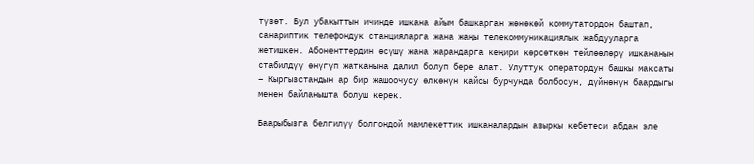түзөт. Бул убакыттын ичинде ишкана айым башкарган жөнөкөй коммутатордон баштап, санариптик телефондук станцияларга жана жаңы телекоммуникациялык жабдууларга жетишкен. Абоненттердин өсүшү жана жарандарга кеңири көрсөткөн тейлөөлөрү ишкананын стабилдүү өнүгүп жатканына далил болуп бере алат. Улуттук оператордун башкы максаты – Кыргызстандын ар бир жашоочусу өлкөнүн кайсы бурчунда болбосун, дүйнөнүн баардыгы менен байланышта болуш керек.

Баарыбызга белгилүү болгондой мамлекеттик ишканалардын азыркы кебетеси абдан эле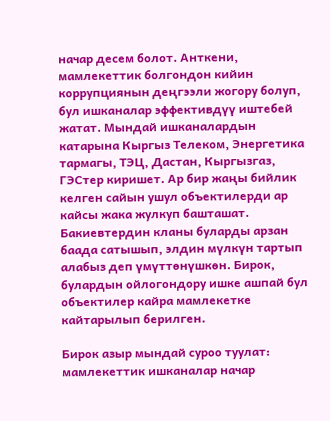начар десем болот. Анткени, мамлекеттик болгондон кийин коррупциянын деңгээли жогору болуп, бул ишканалар эффективдүү иштебей жатат. Мындай ишканалардын катарына Кыргыз Телеком, Энергетика тармагы, ТЭЦ, Дастан, Кыргызгаз, ГЭСтер киришет. Ар бир жаңы бийлик келген сайын ушул объектилерди ар кайсы жака жулкуп башташат. Бакиевтердин кланы буларды арзан баада сатышып, элдин мүлкүн тартып алабыз деп үмүттөнүшкөн. Бирок, булардын ойлогондору ишке ашпай бул объектилер кайра мамлекетке кайтарылып берилген.

Бирок азыр мындай суроо туулат: мамлекеттик ишканалар начар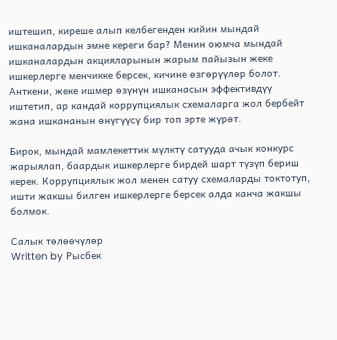иштешип, киреше алып келбегенден кийин мындай ишканалардын эмне кереги бар? Менин оюмча мындай ишканалардын акцияларынын жарым пайызын жеке ишкерлерге менчикке берсек, кичине өзгөрүүлөр болот. Анткени, жеке ишмер өзүнүн ишканасын эффективдүү иштетип, ар кандай коррупциялык схемаларга жол бербейт жана ишкананын өнүгүүсү бир топ эрте жүрөт.

Бирок, мындай мамлекеттик мүлктү сатууда ачык конкурс жарыялап, баардык ишкерлерге бирдей шарт түзүп бериш керек. Коррупциялык жол менен сатуу схемаларды токтотуп, ишти жакшы билген ишкерлерге берсек алда канча жакшы болмок.

Салык төлөөчүлөр
Written by Рысбек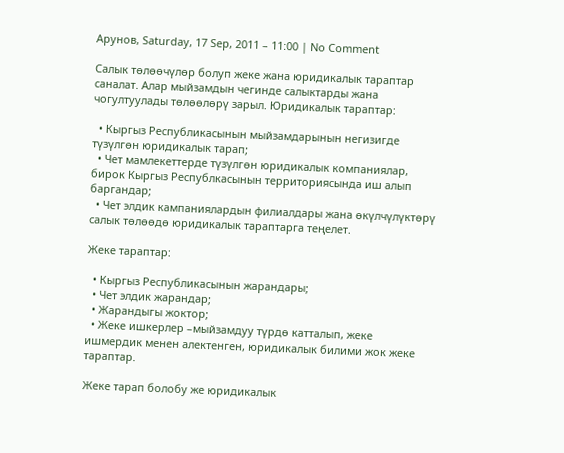Арунов, Saturday, 17 Sep, 2011 – 11:00 | No Comment

Салык төлөөчүлөр болуп жеке жана юридикалык тараптар саналат. Алар мыйзамдын чегинде салыктарды жана чогултуулады төлөөлөрү зарыл. Юридикалык тараптар:

  • Кыргыз Республикасынын мыйзамдарынын негизигде түзүлгөн юридикалык тарап;
  • Чет мамлекеттерде түзүлгөн юридикалык компаниялар, бирок Кыргыз Республкасынын территориясында иш алып баргандар;
  • Чет элдик кампаниялардын филиалдары жана өкүлчүлүктөрү салык төлөөдө юридикалык тараптарга теңелет.

Жеке тараптар:

  • Кыргыз Республикасынын жарандары;
  • Чет элдик жарандар;
  • Жарандыгы жоктор;
  • Жеке ишкерлер –мыйзамдуу түрдө катталып, жеке ишмердик менен алектенген, юридикалык билими жок жеке тараптар.

Жеке тарап болобу же юридикалык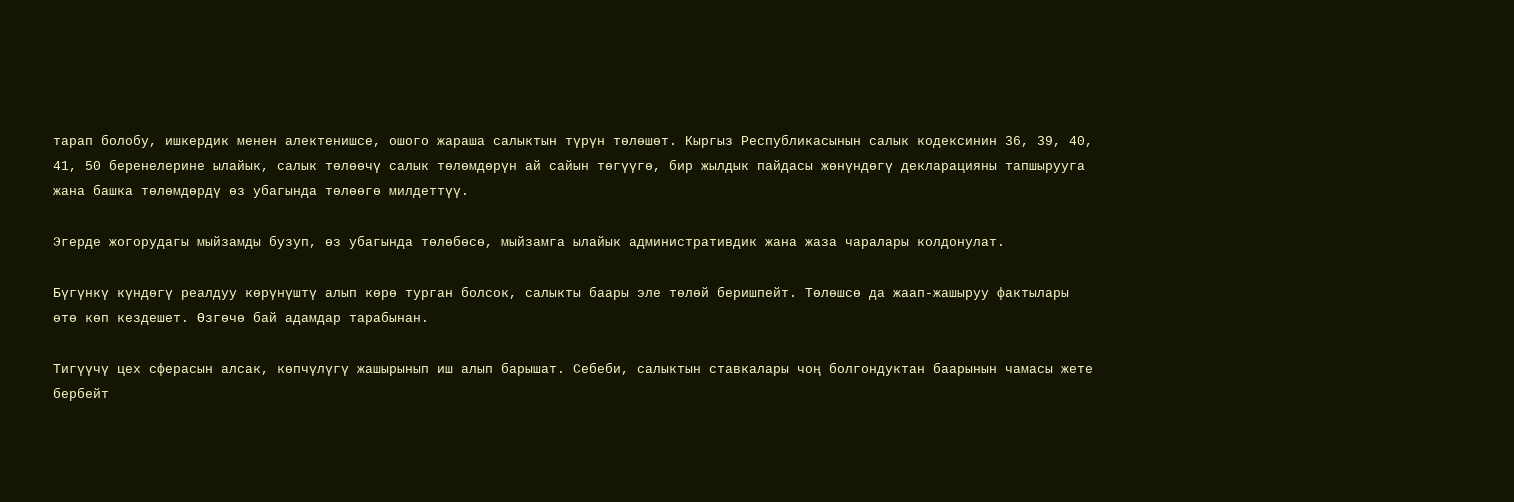тарап болобу, ишкердик менен алектенишсе, ошого жараша салыктын түрүн төлөшөт. Кыргыз Республикасынын салык кодексинин 36, 39, 40, 41, 50 беренелерине ылайык, салык төлөөчү салык төлөмдөрүн ай сайын төгүүгө, бир жылдык пайдасы жөнүндөгү декларацияны тапшырууга жана башка төлөмдөрдү өз убагында төлөөгө милдеттүү.

Эгерде жогорудагы мыйзамды бузуп, өз убагында төлөбөсө, мыйзамга ылайык административдик жана жаза чаралары колдонулат.

Бүгүнкү күндөгү реалдуу көрүнүштү алып көрө турган болсок, салыкты баары эле төлөй беришпейт. Төлөшсө да жаап-жашыруу фактылары өтө көп кездешет. Өзгөчө бай адамдар тарабынан.

Тигүүчү цех сферасын алсак, көпчүлүгү жашырынып иш алып барышат. Себеби, салыктын ставкалары чоң болгондуктан баарынын чамасы жете бербейт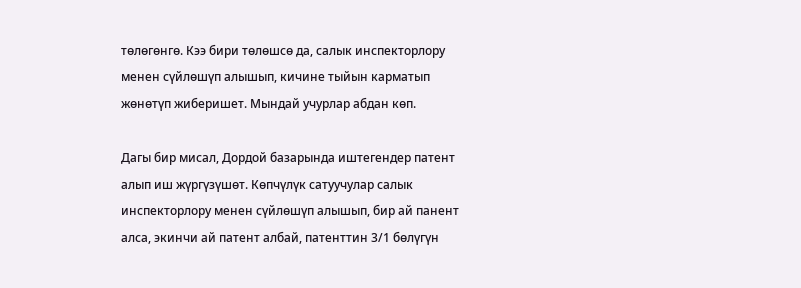төлөгөнгө. Кээ бири төлөшсө да, салык инспекторлору менен сүйлөшүп алышып, кичине тыйын карматып жөнөтүп жиберишет. Мындай учурлар абдан көп.

Дагы бир мисал, Дордой базарында иштегендер патент алып иш жүргүзүшөт. Көпчүлүк сатуучулар салык инспекторлору менен сүйлөшүп алышып, бир ай панент алса, экинчи ай патент албай, патенттин 3/1 бөлүгүн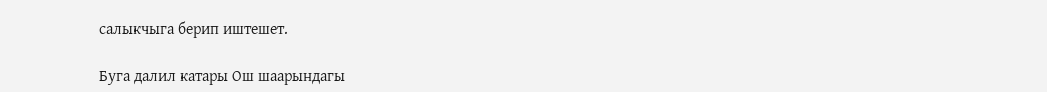салыкчыга берип иштешет.

Буга далил катары Ош шаарындагы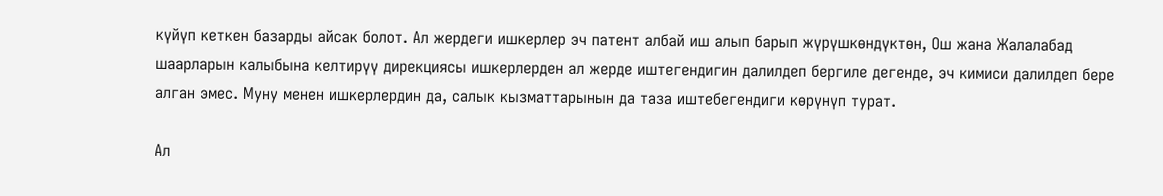күйүп кеткен базарды айсак болот. Ал жердеги ишкерлер эч патент албай иш алып барып жүрүшкөндүктөн, Ош жана Жалалабад шаарларын калыбына келтирүү дирекциясы ишкерлерден ал жерде иштегендигин далилдеп бергиле дегенде, эч кимиси далилдеп бере алган эмес. Муну менен ишкерлердин да, салык кызматтарынын да таза иштебегендиги көрүнүп турат.

Ал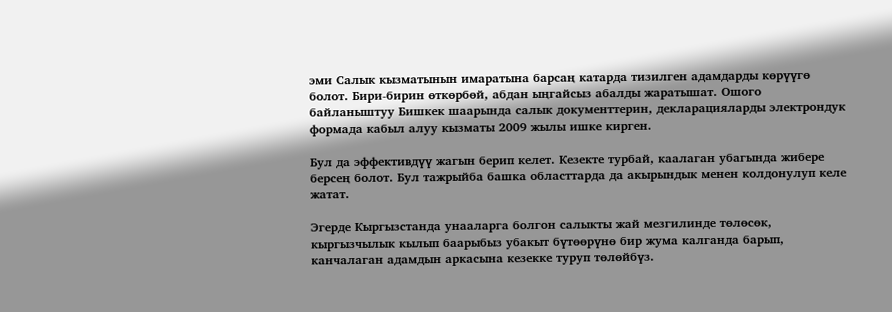эми Салык кызматынын имаратына барсаң катарда тизилген адамдарды көрүүгө болот. Бири-бирин өткөрбөй, абдан ыңгайсыз абалды жаратышат. Ошого байланыштуу Бишкек шаарында салык документтерин, декларацияларды электрондук формада кабыл алуу кызматы 2009 жылы ишке кирген.

Бул да эффективдүү жагын берип келет. Кезекте турбай, каалаган убагында жибере берсең болот. Бул тажрыйба башка областтарда да акырындык менен колдонулуп келе жатат.

Эгерде Кыргызстанда унааларга болгон салыкты жай мезгилинде төлөсөк, кыргызчылык кылып баарыбыз убакыт бүтөөрүнө бир жума калганда барып, канчалаган адамдын аркасына кезекке туруп төлөйбүз.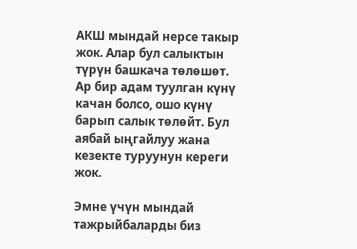АКШ мындай нерсе такыр жок. Алар бул салыктын түрүн башкача төлөшөт. Ар бир адам туулган күнү качан болсо, ошо күнү барып салык төлөйт. Бул аябай ыңгайлуу жана кезекте туруунун кереги жок.

Эмне үчүн мындай тажрыйбаларды биз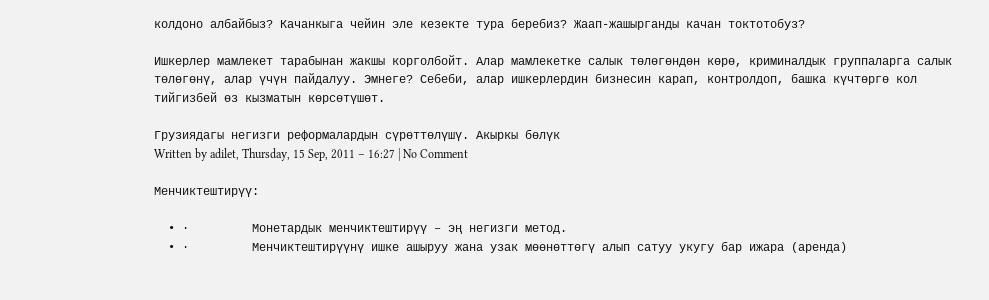колдоно албайбыз? Качанкыга чейин эле кезекте тура беребиз? Жаап-жашырганды качан токтотобуз?

Ишкерлер мамлекет тарабынан жакшы корголбойт. Алар мамлекетке салык төлөгөндөн көрө, криминалдык группаларга салык төлөгөнү, алар үчүн пайдалуу. Эмнеге? Себеби, алар ишкерлердин бизнесин карап, контролдоп, башка күчтөргө кол тийгизбей өз кызматын көрсөтүшөт.

Грузиядагы негизги реформалардын сүрөттөлүшү. Акыркы бөлүк
Written by adilet, Thursday, 15 Sep, 2011 – 16:27 | No Comment

Менчиктештирүү:

  • ·         Монетардык менчиктештирүү – эң негизги метод.
  • ·         Менчиктештирүүнү ишке ашыруу жана узак мөөнөттөгү алып сатуу укугу бар ижара (аренда)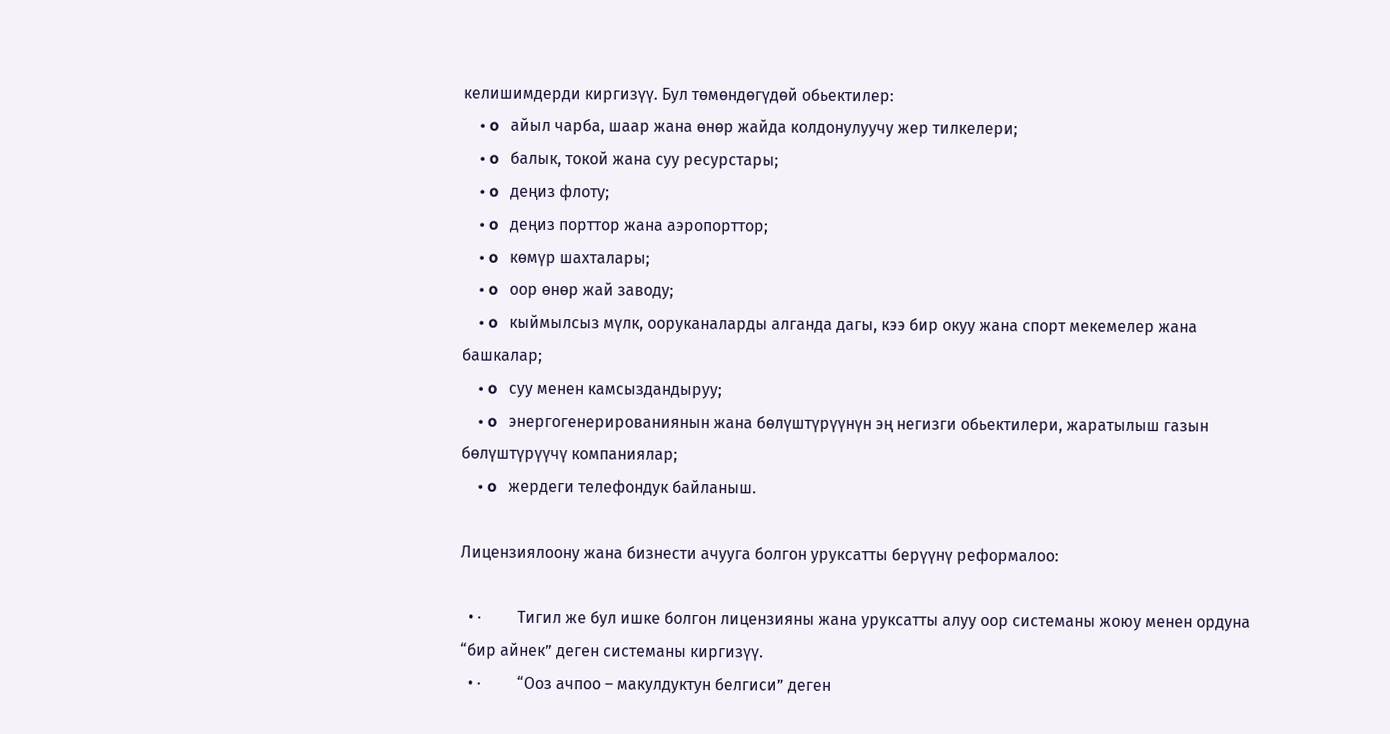келишимдерди киргизүү. Бул төмөндөгүдөй обьектилер:
    • o   айыл чарба, шаар жана өнөр жайда колдонулуучу жер тилкелери;
    • o   балык, токой жана суу ресурстары;
    • o   деңиз флоту;
    • o   деңиз порттор жана аэропорттор;
    • o   көмүр шахталары;
    • o   оор өнөр жай заводу;
    • o   кыймылсыз мүлк, ооруканаларды алганда дагы, кээ бир окуу жана спорт мекемелер жана башкалар;
    • o   суу менен камсыздандыруу;
    • o   энергогенерированиянын жана бөлүштүрүүнүн эң негизги обьектилери, жаратылыш газын бөлүштүрүүчү компаниялар;
    • o   жердеги телефондук байланыш.

Лицензиялоону жана бизнести ачууга болгон уруксатты берүүнү реформалоо:

  • ·         Тигил же бул ишке болгон лицензияны жана уруксатты алуу оор системаны жоюу менен ордуна “бир айнек” деген системаны киргизүү.
  • ·         “Ооз ачпоо – макулдуктун белгиси” деген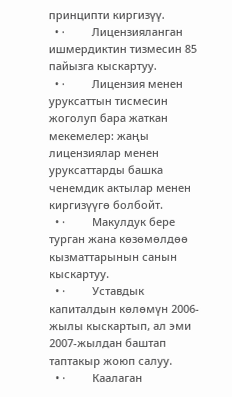принципти киргизүү.
  • ·         Лицензияланган ишмердиктин тизмесин 85 пайызга кыскартуу.
  • ·         Лицензия менен уруксаттын тисмесин жоголуп бара жаткан мекемелер: жаңы лицензиялар менен уруксаттарды башка ченемдик актылар менен киргизүүгө болбойт.
  • ·         Макулдук бере турган жана көзөмөлдөө кызматтарынын санын кыскартуу.
  • ·         Уставдык капиталдын көлөмүн 2006-жылы кыскартып, ал эми 2007-жылдан баштап таптакыр жоюп салуу.
  • ·         Каалаган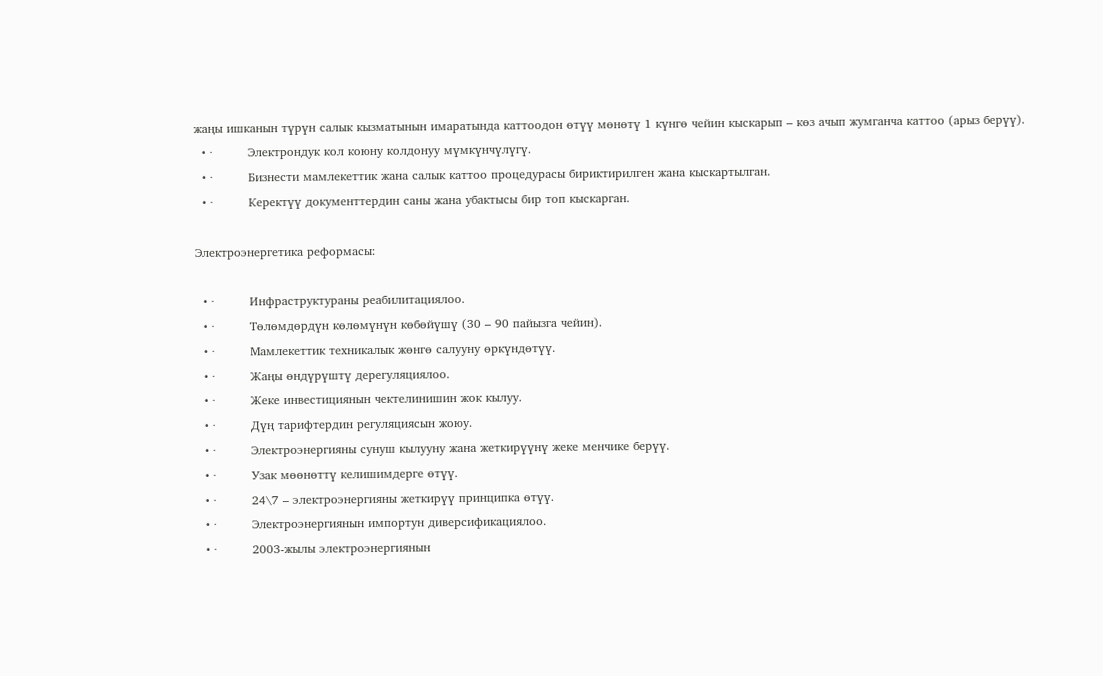жаңы ишканын түрүн салык кызматынын имаратында каттоодон өтүү мөнөтү 1 күнгө чейин кыскарып – көз ачып жумганча каттоо (арыз берүү).
  • ·         Электрондук кол коюну колдонуу мүмкүнчүлүгү.
  • ·         Бизнести мамлекеттик жана салык каттоо процедурасы бириктирилген жана кыскартылган.
  • ·         Керектүү документтердин саны жана убактысы бир топ кыскарган.

Электроэнергетика реформасы:

  • ·         Инфраструктураны реабилитациялоо.
  • ·         Төлөмдөрдүн көлөмүнүн көбөйүшү (30 – 90 пайызга чейин).
  • ·         Мамлекеттик техникалык жөнгө салууну өркүндөтүү.
  • ·         Жаңы өндүрүштү дерегуляциялоо.
  • ·         Жеке инвестициянын чектелинишин жок кылуу.
  • ·         Дүң тарифтердин регуляциясын жоюу.
  • ·         Электроэнергияны сунуш кылууну жана жеткирүүнү жеке менчике берүү.
  • ·         Узак мөөнөттү келишимдерге өтүү.
  • ·         24\7 – электроэнергияны жеткирүү принципка өтүү.
  • ·         Электроэнергиянын импортун диверсификациялоо.
  • ·         2003-жылы электроэнергиянын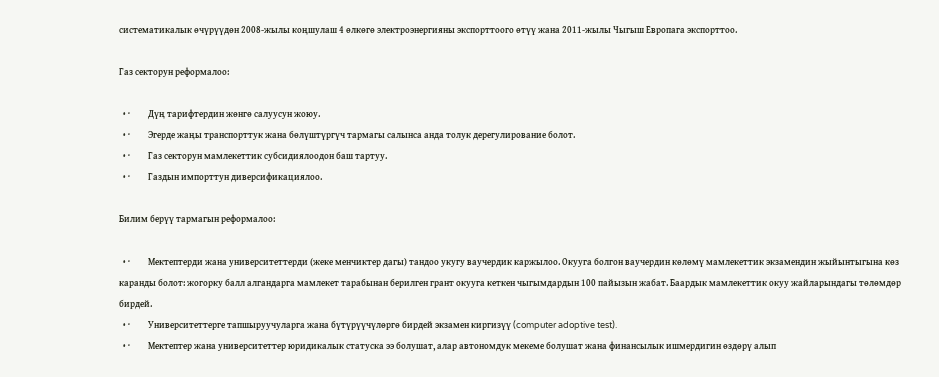систематикалык өчүрүүдөн 2008-жылы коңшулаш 4 өлкөгө электроэнергияны экспорттоого өтүү жана 2011-жылы Чыгыш Европага экспорттоо.

Газ секторун реформалоо:

  • ·         Дүң тарифтердин жөнгө салуусун жоюу.
  • ·         Эгерде жаңы транспорттук жана бөлүштүргүч тармагы салынса анда толук дерегулирование болот.
  • ·         Газ секторун мамлекеттик субсидиялоодон баш тартуу.
  • ·         Газдын импорттун диверсификациялоо.

Билим берүү тармагын реформалоо:

  • ·         Мектептерди жана университеттерди (жеке менчиктер дагы) тандоо укугу ваучердик каржылоо. Окууга болгон ваучердин көлөмү мамлекеттик экзамендин жыйынтыгына көз каранды болот: жогорку балл алгандарга мамлекет тарабынан берилген грант окууга кеткен чыгымдардын 100 пайызын жабат. Баардык мамлекеттик окуу жайларындагы төлөмдөр бирдей.
  • ·         Университеттерге тапшыруучуларга жана бүтүрүүчүлөргө бирдей экзамен киргизүү (computer adoptive test).
  • ·         Мектептер жана университеттер юридикалык статуска ээ болушат, алар автономдук мекеме болушат жана финансылык ишмердигин өздөрү алып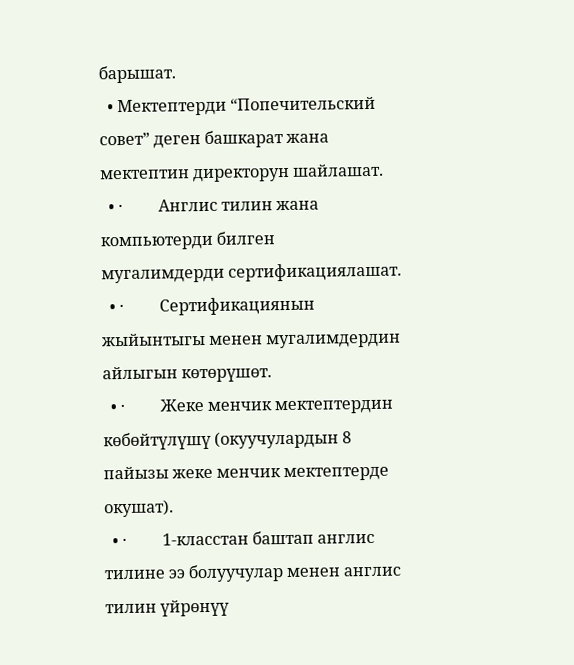барышат.
  • Мектептерди “Попечительский совет” деген башкарат жана мектептин директорун шайлашат.
  • ·         Англис тилин жана компьютерди билген мугалимдерди сертификациялашат.
  • ·         Сертификациянын жыйынтыгы менен мугалимдердин айлыгын көтөрүшөт.
  • ·         Жеке менчик мектептердин көбөйтүлүшү (окуучулардын 8 пайызы жеке менчик мектептерде окушат).
  • ·         1-класстан баштап англис тилине ээ болуучулар менен англис тилин үйрөнүү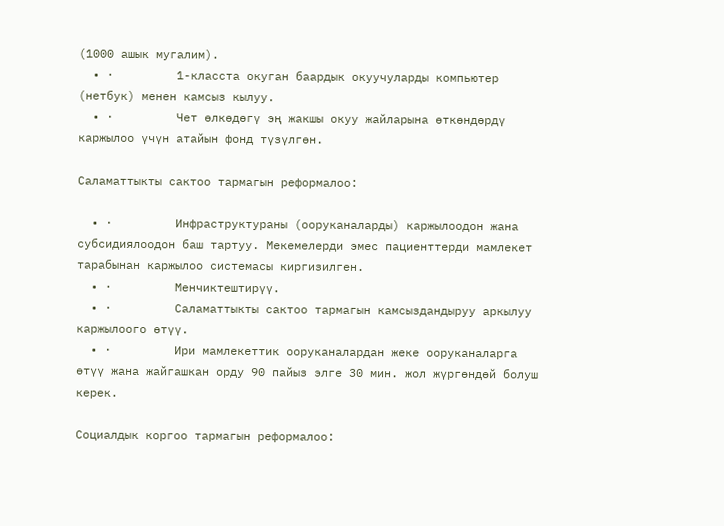(1000 ашык мугалим).
  • ·         1-класста окуган баардык окуучуларды компьютер (нетбук) менен камсыз кылуу.
  • ·         Чет өлкөдөгү эң жакшы окуу жайларына өткөндөрдү каржылоо үчүн атайын фонд түзүлгөн.

Саламаттыкты сактоо тармагын реформалоо:

  • ·         Инфраструктураны (ооруканаларды) каржылоодон жана субсидиялоодон баш тартуу. Мекемелерди эмес пациенттерди мамлекет тарабынан каржылоо системасы киргизилген.
  • ·         Менчиктештирүү.
  • ·         Саламаттыкты сактоо тармагын камсыздандыруу аркылуу каржылоого өтүү.
  • ·         Ири мамлекеттик ооруканалардан жеке ооруканаларга өтүү жана жайгашкан орду 90 пайыз элге 30 мин. жол жүргөндөй болуш керек.

Социалдык коргоо тармагын реформалоо: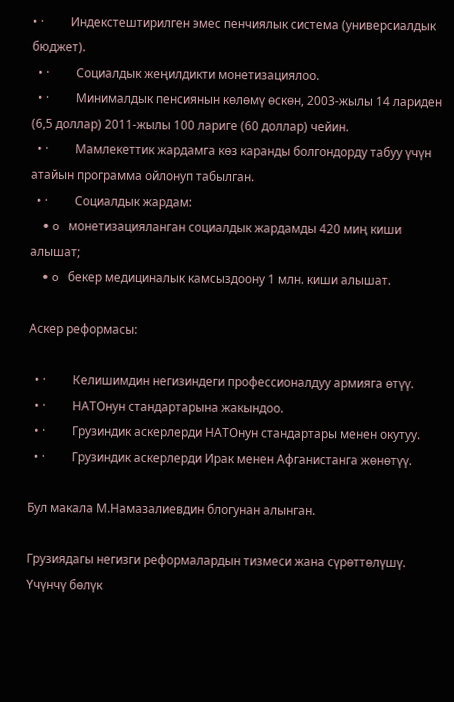• ·         Индекстештирилген эмес пенчиялык система (универсиалдык бюджет).
  • ·         Социалдык жеңилдикти монетизациялоо.
  • ·         Минималдык пенсиянын көлөмү өскөн, 2003-жылы 14 лариден (6,5 доллар) 2011-жылы 100 лариге (60 доллар) чейин.
  • ·         Мамлекеттик жардамга көз каранды болгондорду табуу үчүн атайын программа ойлонуп табылган.
  • ·         Социалдык жардам:
    • o   монетизацияланган социалдык жардамды 420 миң киши алышат;
    • o   бекер медициналык камсыздоону 1 млн. киши алышат.

Аскер реформасы:

  • ·         Келишимдин негизиндеги профессионалдуу армияга өтүү.
  • ·         НАТОнун стандартарына жакындоо.
  • ·         Грузиндик аскерлерди НАТОнун стандартары менен окутуу.
  • ·         Грузиндик аскерлерди Ирак менен Афганистанга жөнөтүү.

Бул макала М.Намазалиевдин блогунан алынган.

Грузиядагы негизги реформалардын тизмеси жана сүрөттөлүшү. Үчүнчү бөлүк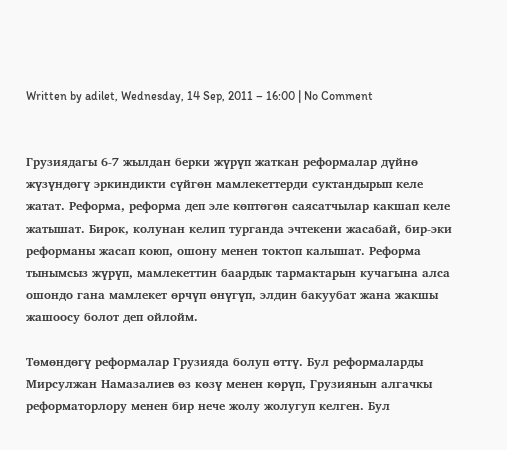Written by adilet, Wednesday, 14 Sep, 2011 – 16:00 | No Comment


Грузиядагы 6-7 жылдан берки жүрүп жаткан реформалар дүйнө жүзүндөгү эркиндикти сүйгөн мамлекеттерди суктандырып келе жатат. Реформа, реформа деп эле көптөгөн саясатчылар какшап келе жатышат. Бирок, колунан келип турганда эчтекени жасабай, бир-эки реформаны жасап коюп, ошону менен токтоп калышат. Реформа тынымсыз жүрүп, мамлекеттин баардык тармактарын кучагына алса ошондо гана мамлекет өрчүп өнүгүп, элдин бакуубат жана жакшы жашоосу болот деп ойлойм.

Төмөндөгү реформалар Грузияда болуп өттү. Бул реформаларды Мирсулжан Намазалиев өз көзү менен көрүп, Грузиянын алгачкы реформаторлору менен бир нече жолу жолугуп келген. Бул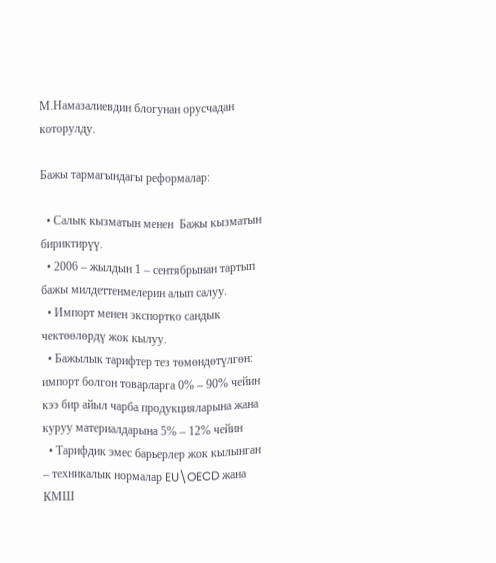М.Намазалиевдин блогунан орусчадан которулду.

Бажы тармагындагы реформалар:

  • Салык кызматын менен  Бажы кызматын бириктирүү.
  • 2006 – жылдын 1 – сентябрынан тартып бажы милдеттенмелерин алып салуу.
  • Импорт менен экспортко сандык чектөөлөрдү жок кылуу.
  • Бажылык тарифтер тез төмөндөтүлгөн: импорт болгон товарларга 0% – 90% чейин кээ бир айыл чарба продукцияларына жана куруу материалдарына 5% – 12% чейин
  • Тарифдик эмес барьерлер жок кылынган – техникалык нормалар EU\OECD жана КМШ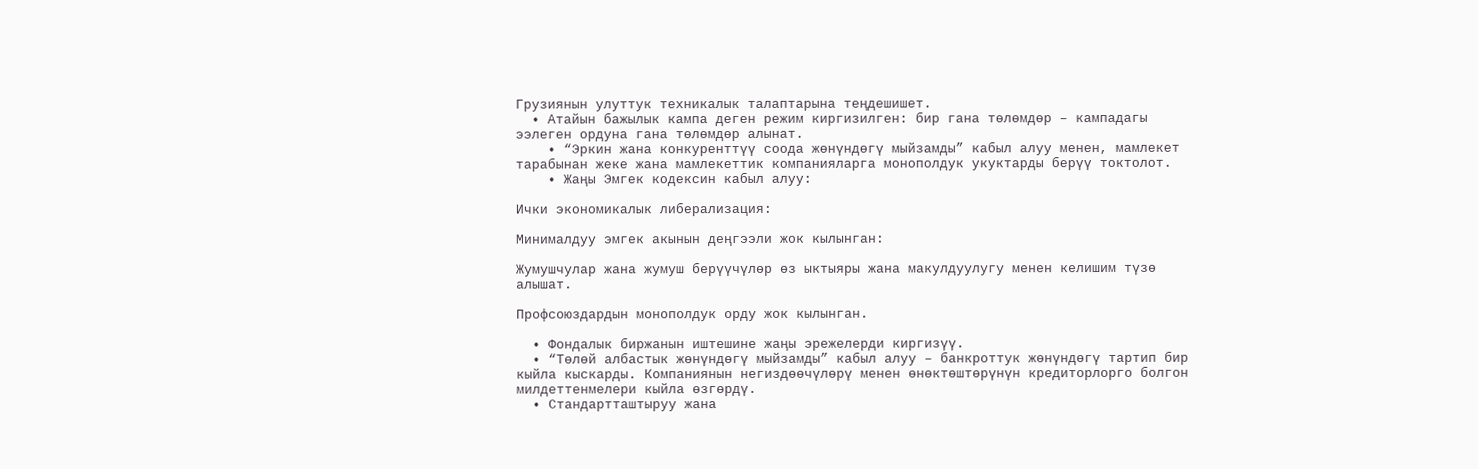Грузиянын улуттук техникалык талаптарына теңдешишет.
  • Атайын бажылык кампа деген режим киргизилген: бир гана төлөмдөр – кампадагы ээлеген ордуна гана төлөмдөр алынат.
    • “Эркин жана конкуренттүү соода жөнүндөгү мыйзамды” кабыл алуу менен, мамлекет тарабынан жеке жана мамлекеттик компанияларга монополдук укуктарды берүү токтолот.
    • Жаңы Эмгек кодексин кабыл алуу:

Ички экономикалык либерализация:

Минималдуу эмгек акынын деңгээли жок кылынган:

Жумушчулар жана жумуш берүүчүлөр өз ыктыяры жана макулдуулугу менен келишим түзө алышат.

Профсоюздардын монополдук орду жок кылынган.

  • Фондалык биржанын иштешине жаңы эрежелерди киргизүү.
  • “Төлөй албастык жөнүндөгү мыйзамды” кабыл алуу – банкроттук жөнүндөгү тартип бир кыйла кыскарды. Компаниянын негиздөөчүлөрү менен өнөктөштөрүнүн кредиторлорго болгон милдеттенмелери кыйла өзгөрдү.
  • Стандартташтыруу жана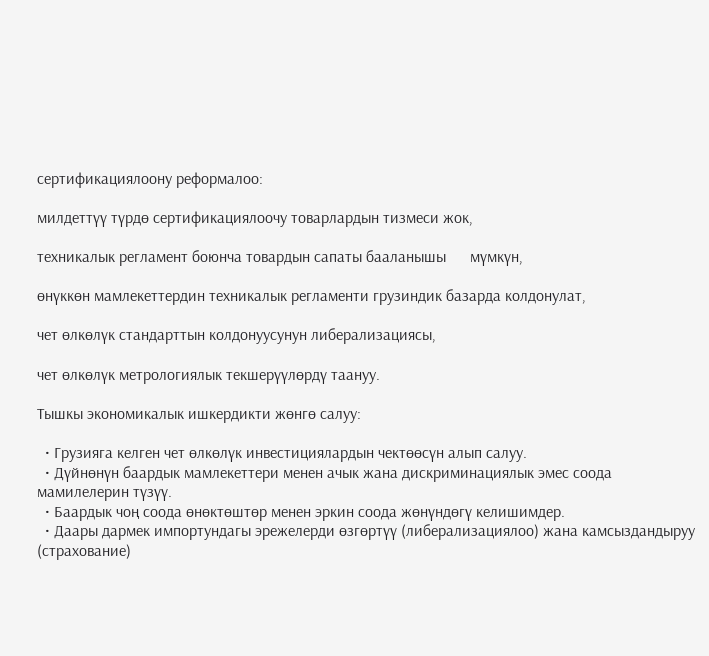сертификациялоону реформалоо:

милдеттүү түрдө сертификациялоочу товарлардын тизмеси жок,

техникалык регламент боюнча товардын сапаты бааланышы      мүмкүн,

өнүккөн мамлекеттердин техникалык регламенти грузиндик базарда колдонулат,

чет өлкөлүк стандарттын колдонуусунун либерализациясы,

чет өлкөлүк метрологиялык текшерүүлөрдү таануу.

Тышкы экономикалык ишкердикти жөнгө салуу:

  • Грузияга келген чет өлкөлүк инвестициялардын чектөөсүн алып салуу.
  • Дүйнөнүн баардык мамлекеттери менен ачык жана дискриминациялык эмес соода мамилелерин түзүү.
  • Баардык чоң соода өнөктөштөр менен эркин соода жөнүндөгү келишимдер.
  • Даары дармек импортундагы эрежелерди өзгөртүү (либерализациялоо) жана камсыздандыруу (страхование)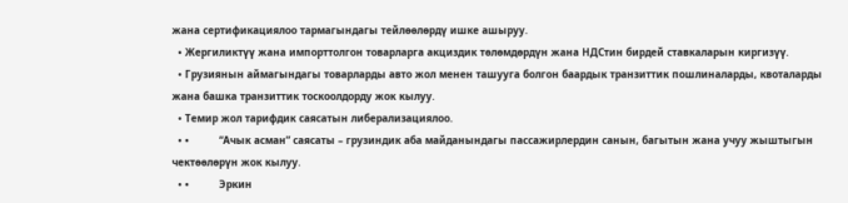жана сертификациялоо тармагындагы тейлөөлөрдү ишке ашыруу.
  • Жергиликтүү жана импорттолгон товарларга акциздик төлөмдөрдүн жана НДСтин бирдей ставкаларын киргизүү.
  • Грузиянын аймагындагы товарларды авто жол менен ташууга болгон баардык транзиттик пошлиналарды, квоталарды жана башка транзиттик тоскоолдорду жок кылуу.
  • Темир жол тарифдик саясатын либерализациялоо.
  • •          “Ачык асман” саясаты – грузиндик аба майданындагы пассажирлердин санын, багытын жана учуу жыштыгын чектөөлөрүн жок кылуу.
  • •          Эркин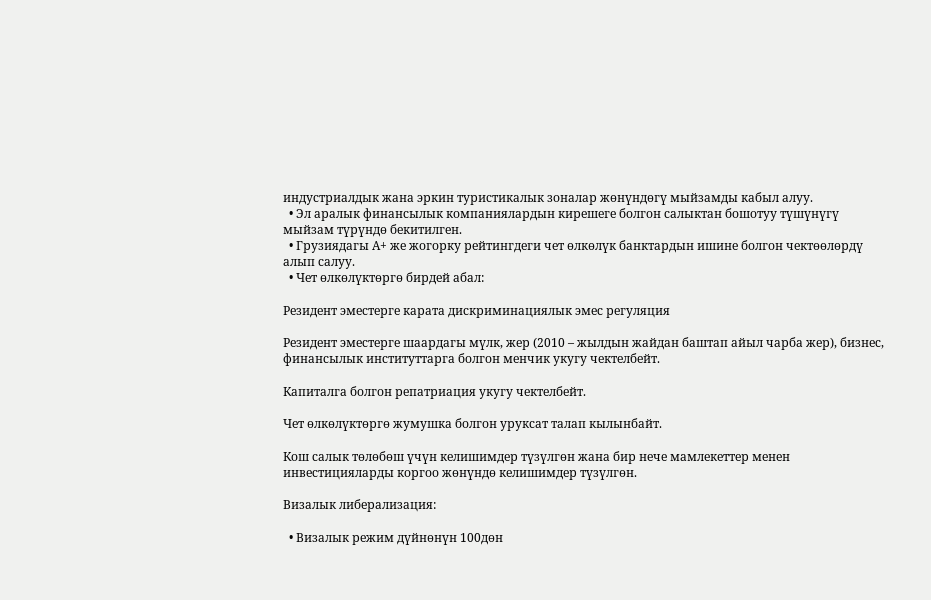индустриалдык жана эркин туристикалык зоналар жөнүндөгү мыйзамды кабыл алуу.
  • Эл аралык финансылык компаниялардын кирешеге болгон салыктан бошотуу түшүнүгү мыйзам түрүндө бекитилген.
  • Грузиядагы А+ же жогорку рейтингдеги чет өлкөлүк банктардын ишине болгон чектөөлөрдү алып салуу.
  • Чет өлкөлүктөргө бирдей абал:

Резидент эместерге карата дискриминациялык эмес регуляция

Резидент эместерге шаардагы мүлк, жер (2010 – жылдын жайдан баштап айыл чарба жер), бизнес, финансылык институттарга болгон менчик укугу чектелбейт.

Капиталга болгон репатриация укугу чектелбейт.

Чет өлкөлүктөргө жумушка болгон уруксат талап кылынбайт.

Кош салык төлөбөш үчүн келишимдер түзүлгөн жана бир нече мамлекеттер менен инвестицияларды коргоо жөнүндө келишимдер түзүлгөн.

Визалык либерализация:

  • Визалык режим дүйнөнүн 100дөн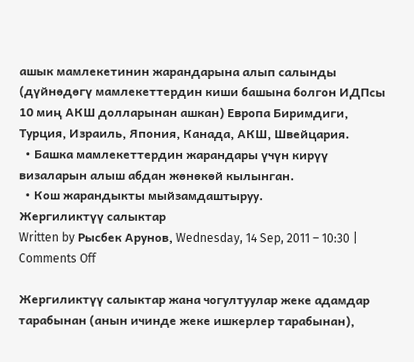ашык мамлекетинин жарандарына алып салынды (дүйнөдөгү мамлекеттердин киши башына болгон ИДПсы 10 миң АКШ долларынан ашкан) Европа Биримдиги, Турция, Израиль, Япония, Канада, АКШ, Швейцария.
  • Башка мамлекеттердин жарандары үчүн кирүү визаларын алыш абдан жөнөкөй кылынган.
  • Кош жарандыкты мыйзамдаштыруу.
Жергиликтүү салыктар
Written by Рысбек Арунов, Wednesday, 14 Sep, 2011 – 10:30 | Comments Off

Жергиликтүү салыктар жана чогултуулар жеке адамдар тарабынан (анын ичинде жеке ишкерлер тарабынан),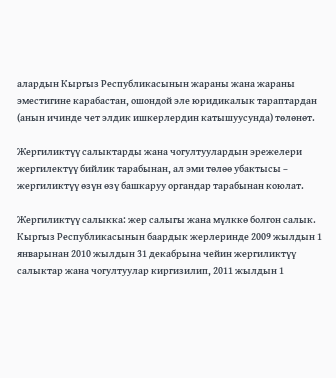алардын Кыргыз Республикасынын жараны жана жараны эместигине карабастан, ошондой эле юридикалык тараптардан (анын ичинде чет элдик ишкерлердин катышуусунда) төлөнөт.

Жергиликтүү салыктарды жана чогултуулардын эрежелери жергилектүү бийлик тарабынан, ал эми төлөө убактысы – жергиликтүү өзүн өзү башкаруу органдар тарабынан коюлат.

Жергиликтүү салыкка: жер салыгы жана мүлккө болгон салык. Кыргыз Республикасынын баардык жерлеринде 2009 жылдын 1 январынан 2010 жылдын 31 декабрына чейин жергиликтүү салыктар жана чогултуулар киргизилип, 2011 жылдын 1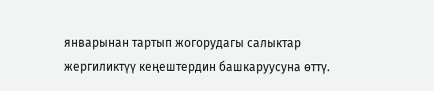январынан тартып жогорудагы салыктар жергиликтүү кеңештердин башкаруусуна өттү.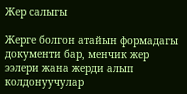Жер салыгы

Жерге болгон атайын формадагы документи бар, менчик жер ээлери жана жерди алып колдонуучулар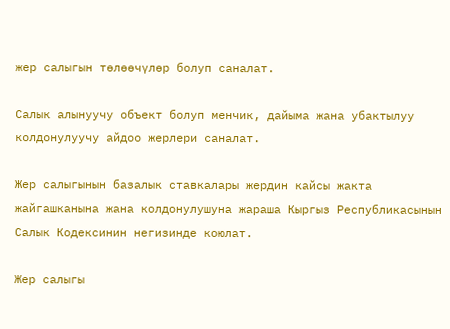жер салыгын төлөөчүлөр болуп саналат.

Салык алынуучу объект болуп менчик, дайыма жана убактылуу колдонулуучу айдоо жерлери саналат.

Жер салыгынын базалык ставкалары жердин кайсы жакта жайгашканына жана колдонулушуна жараша Кыргыз Республикасынын Салык Кодексинин негизинде коюлат.

Жер салыгы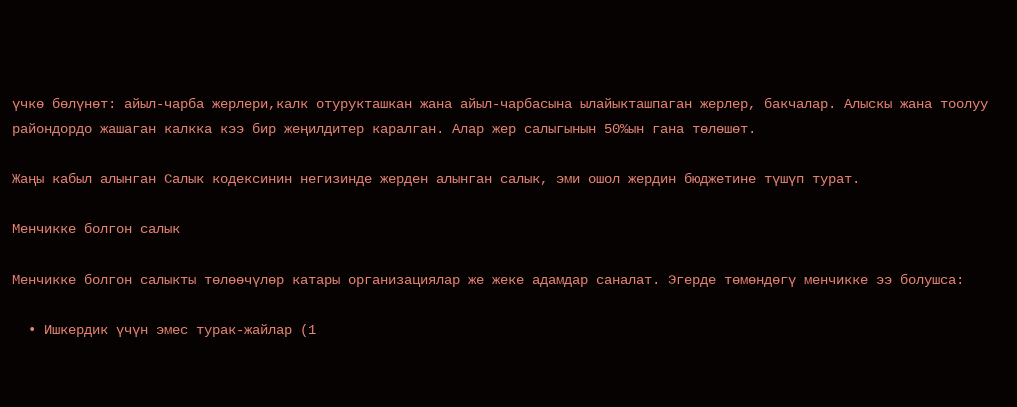үчкө бөлүнөт: айыл-чарба жерлери,калк отурукташкан жана айыл-чарбасына ылайыкташпаган жерлер, бакчалар. Алыскы жана тоолуу райондордо жашаган калкка кээ бир жеңилдитер каралган. Алар жер салыгынын 50%ын гана төлөшөт.

Жаңы кабыл алынган Салык кодексинин негизинде жерден алынган салык, эми ошол жердин бюджетине түшүп турат.

Менчикке болгон салык

Менчикке болгон салыкты төлөөчүлөр катары организациялар же жеке адамдар саналат. Эгерде төмөндөгү менчикке ээ болушса:

  • Ишкердик үчүн эмес турак-жайлар (1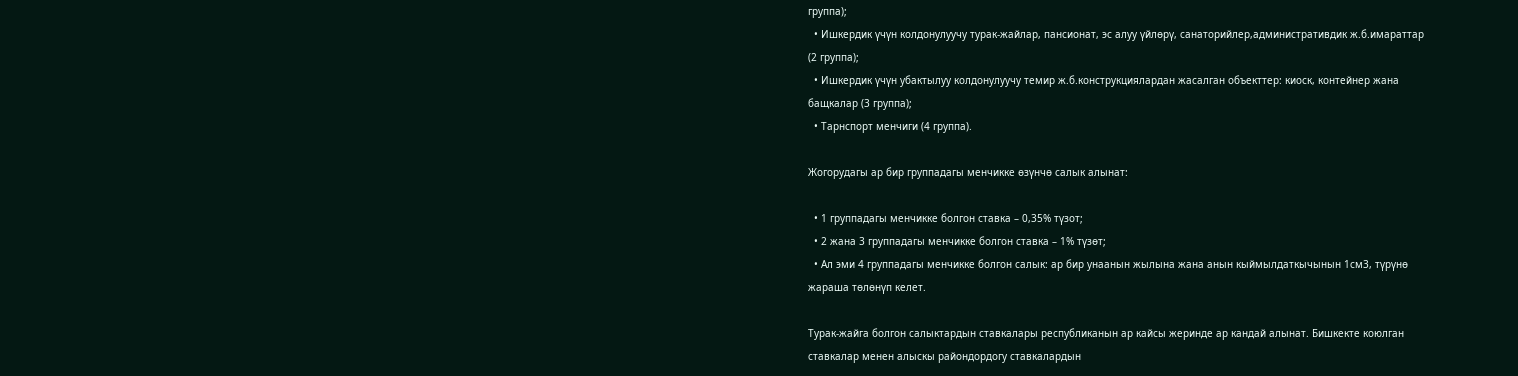группа);
  • Ишкердик үчүн колдонулуучу турак-жайлар, пансионат, эс алуу үйлөрү, санаторийлер,административдик ж.б.имараттар (2 группа);
  • Ишкердик үчүн убактылуу колдонулуучу темир ж.б.конструкциялардан жасалган объекттер: киоск, контейнер жана бащкалар (3 группа);
  • Тарнспорт менчиги (4 группа).

Жогорудагы ар бир группадагы менчикке өзүнчө салык алынат:

  • 1 группадагы менчикке болгон ставка – 0,35% түзот;
  • 2 жана 3 группадагы менчикке болгон ставка – 1% түзөт;
  • Ал эми 4 группадагы менчикке болгон салык: ар бир унаанын жылына жана анын кыймылдаткычынын 1см3, түрүнө жараша төлөнүп келет.

Турак-жайга болгон салыктардын ставкалары республиканын ар кайсы жеринде ар кандай алынат. Бишкекте коюлган ставкалар менен алыскы райондордогу ставкалардын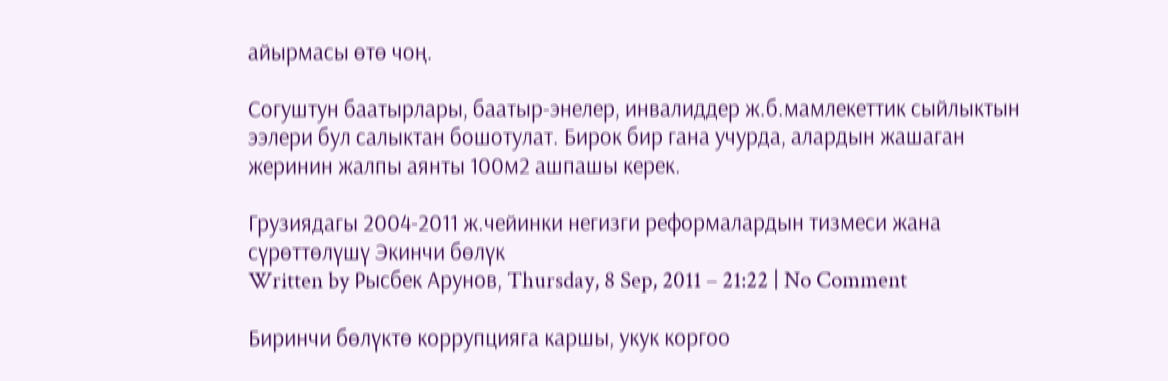айырмасы өтө чоң.

Согуштун баатырлары, баатыр-энелер, инвалиддер ж.б.мамлекеттик сыйлыктын ээлери бул салыктан бошотулат. Бирок бир гана учурда, алардын жашаган жеринин жалпы аянты 100м2 ашпашы керек.

Грузиядагы 2004-2011 ж.чейинки негизги реформалардын тизмеси жана сүрөттөлүшү Экинчи бөлүк
Written by Рысбек Арунов, Thursday, 8 Sep, 2011 – 21:22 | No Comment

Биринчи бөлүктө коррупцияга каршы, укук коргоо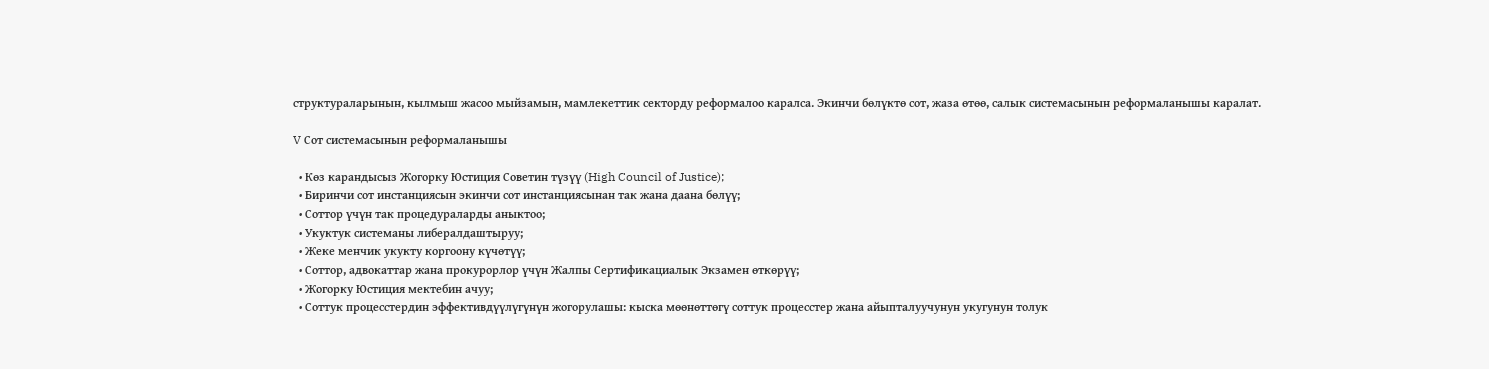структураларынын, кылмыш жасоо мыйзамын, мамлекеттик секторду реформалоо каралса. Экинчи бөлүктө сот, жаза өтөө, салык системасынын реформаланышы каралат.

V Сот системасынын реформаланышы

  • Көз карандысыз Жогорку Юстиция Советин түзүү (High Council of Justice);
  • Биринчи сот инстанциясын экинчи сот инстанциясынан так жана даана бөлүү;
  • Соттор үчүн так процедураларды аныктоо;
  • Укуктук системаны либералдаштыруу;
  • Жеке менчик укукту коргоону күчөтүү;
  • Соттор, адвокаттар жана прокурорлор үчүн Жалпы Сертификациалык Экзамен өткөрүү;
  • Жогорку Юстиция мектебин ачуу;
  • Соттук процесстердин эффективдүүлүгүнүн жогорулашы: кыска мөөнөттөгү соттук процесстер жана айыпталуучунун укугунун толук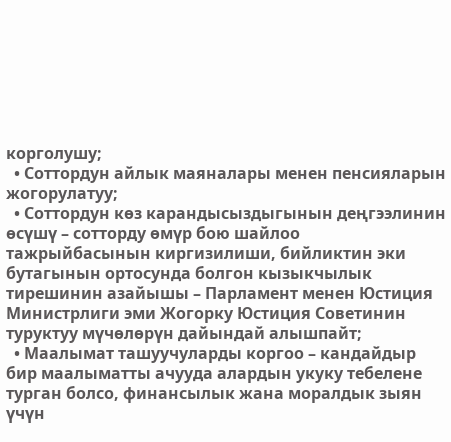корголушу;
  • Соттордун айлык маяналары менен пенсияларын жогорулатуу;
  • Соттордун көз карандысыздыгынын деңгээлинин өсүшү – сотторду өмүр бою шайлоо тажрыйбасынын киргизилиши, бийликтин эки бутагынын ортосунда болгон кызыкчылык тирешинин азайышы – Парламент менен Юстиция Министрлиги эми Жогорку Юстиция Советинин туруктуу мүчөлөрүн дайындай алышпайт;
  • Маалымат ташуучуларды коргоо – кандайдыр бир маалыматты ачууда алардын укуку тебелене турган болсо, финансылык жана моралдык зыян үчүн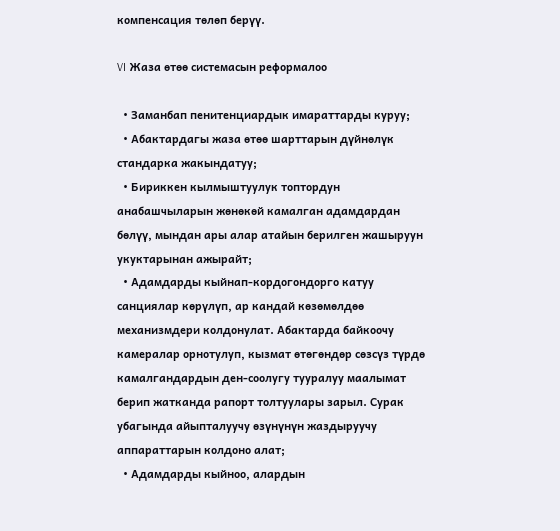компенсация төлөп берүү.

VI Жаза өтөө системасын реформалоо

  • Заманбап пенитенциардык имараттарды куруу;
  • Абактардагы жаза өтөө шарттарын дүйнөлүк стандарка жакындатуу;
  • Бириккен кылмыштуулук топтордун анабашчыларын жөнөкөй камалган адамдардан бөлүү, мындан ары алар атайын берилген жашыруун укуктарынан ажырайт;
  • Адамдарды кыйнап-кордогондорго катуу санциялар көрүлүп, ар кандай көзөмөлдөө механизмдери колдонулат. Абактарда байкоочу камералар орнотулуп, кызмат өтөгөндөр сөзсүз түрдө камалгандардын ден-соолугу тууралуу маалымат берип жатканда рапорт толтуулары зарыл. Сурак убагында айыпталуучу өзүнүнүн жаздыруучу аппараттарын колдоно алат;
  • Адамдарды кыйноо, алардын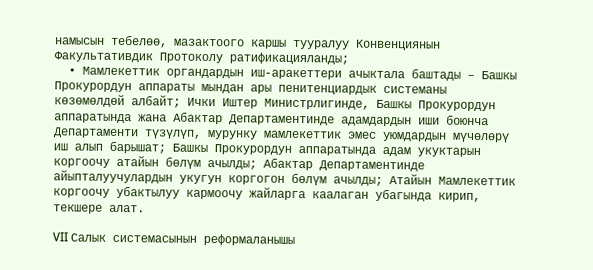намысын тебелөө, мазактоого каршы тууралуу Конвенциянын Факультативдик Протоколу ратификацияланды;
  • Мамлекеттик органдардын иш-аракеттери ачыктала баштады – Башкы Прокурордун аппараты мындан ары пенитенциардык системаны көзөмөлдөй албайт; Ички Иштер Министрлигинде, Башкы Прокурордун аппаратында жана Абактар Департаментинде адамдардын иши боюнча Департаменти түзүлүп, мурунку мамлекеттик эмес уюмдардын мүчөлөрү иш алып барышат; Башкы Прокурордун аппаратында адам укуктарын коргоочу атайын бөлүм ачылды; Абактар Департаментинде айыпталуучулардын укугун коргогон бөлүм ачылды; Атайын Мамлекеттик коргоочу убактылуу кармоочу жайларга каалаган убагында кирип, текшере алат.

VII Салык системасынын реформаланышы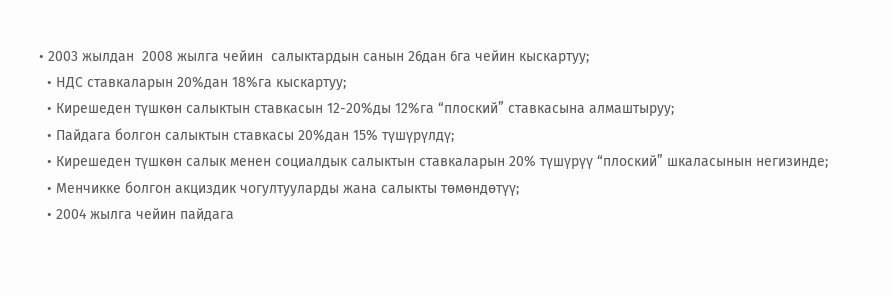• 2003 жылдан  2008 жылга чейин  салыктардын санын 26дан 6га чейин кыскартуу;
  • НДС ставкаларын 20%дан 18%га кыскартуу;
  • Кирешеден түшкөн салыктын ставкасын 12-20%ды 12%га “плоский” ставкасына алмаштыруу;
  • Пайдага болгон салыктын ставкасы 20%дан 15% түшүрүлдү;
  • Кирешеден түшкөн салык менен социалдык салыктын ставкаларын 20% түшүрүү “плоский” шкаласынын негизинде;
  • Менчикке болгон акциздик чогултууларды жана салыкты төмөндөтүү;
  • 2004 жылга чейин пайдага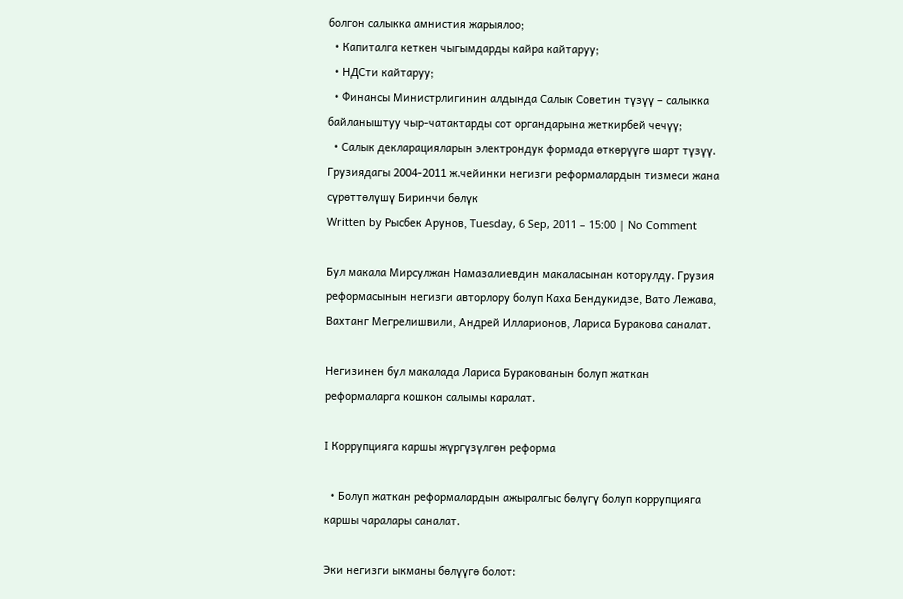болгон салыкка амнистия жарыялоо;
  • Капиталга кеткен чыгымдарды кайра кайтаруу;
  • НДСти кайтаруу;
  • Финансы Министрлигинин алдында Салык Советин түзүү – салыкка байланыштуу чыр-чатактарды сот органдарына жеткирбей чечүү;
  • Салык декларацияларын электрондук формада өткөрүүгө шарт түзүү.
Грузиядагы 2004-2011 ж.чейинки негизги реформалардын тизмеси жана сүрөттөлүшү Биринчи бөлүк
Written by Рысбек Арунов, Tuesday, 6 Sep, 2011 – 15:00 | No Comment

Бул макала Мирсулжан Намазалиевдин макаласынан которулду. Грузия реформасынын негизги авторлору болуп Каха Бендукидзе, Вато Лежава, Вахтанг Мегрелишвили, Андрей Илларионов, Лариса Буракова саналат.

Негизинен бул макалада Лариса Буракованын болуп жаткан реформаларга кошкон салымы каралат.

I Коррупцияга каршы жүргүзүлгөн реформа

  • Болуп жаткан реформалардын ажыралгыс бөлүгү болуп коррупцияга каршы чаралары саналат.

Эки негизги ыкманы бөлүүгө болот: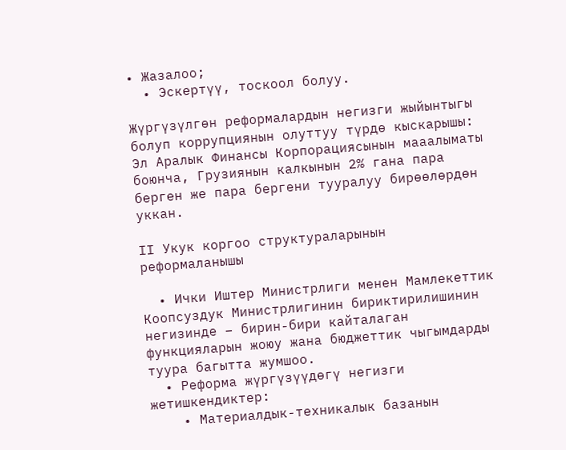• Жазалоо;
  • Эскертүү, тоскоол болуу.

Жүргүзүлгөн реформалардын негизги жыйынтыгы болуп коррупциянын олуттуу түрдө кыскарышы: Эл Аралык Финансы Корпорациясынын мааалыматы боюнча, Грузиянын калкынын 2% гана пара берген же пара бергени тууралуу бирөөлөрдөн уккан.

II Укук коргоо структураларынын реформаланышы

  • Ички Иштер Министрлиги менен Мамлекеттик Коопсуздук Министрлигинин бириктирилишинин негизинде – бирин-бири кайталаган функцияларын жоюу жана бюджеттик чыгымдарды туура багытта жумшоо.
  • Реформа жүргүзүүдөгү негизги жетишкендиктер:
    • Материалдык-техникалык базанын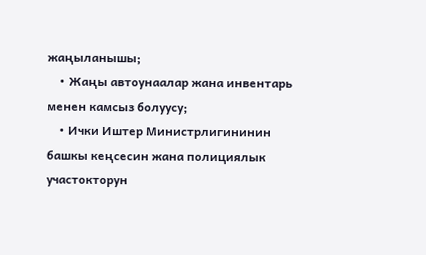жаңыланышы;
    • Жаңы автоунаалар жана инвентарь менен камсыз болуусу;
    • Ички Иштер Министрлигининин башкы кеңсесин жана полициялык участокторун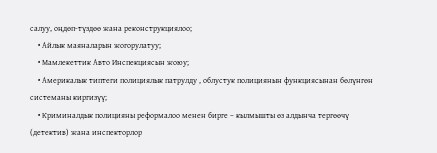салуу, оңдөп-түздөө жана реконструкциялоо;
    • Айлык маяналарын жогорулатуу;
    • Мамлекеттик Авто Инспекциясын жоюу;
    • Америкалык типтеги полициялык патрулду , облустук полициянын функциясынан бөлүнгөн системаны киргизүү;
    • Криминалдык полицияны реформалоо менен бирге – кылмышты өз алдынча тергөөчү (детектив) жана инспекторлор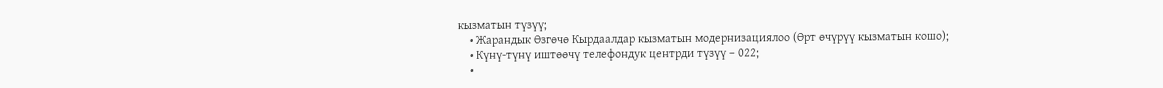кызматын түзүү;
    • Жарандык Өзгөчө Кырдаалдар кызматын модернизациялоо (Өрт өчүрүү кызматын кошо);
    • Күнү-түнү иштөөчү телефондук центрди түзүү – 022;
    •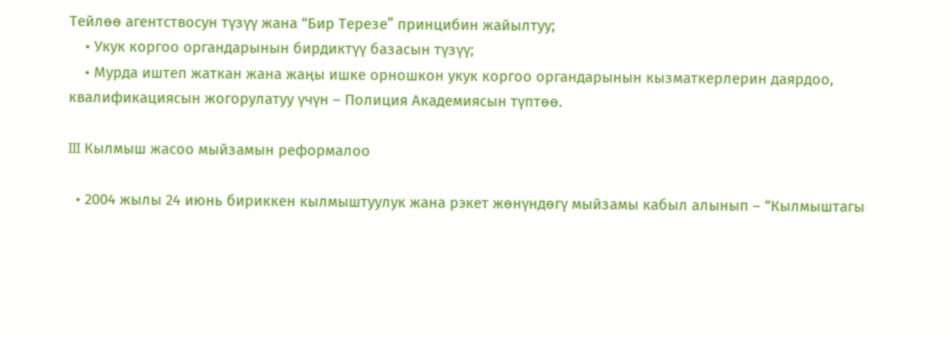Тейлөө агентствосун түзүү жана “Бир Терезе” принцибин жайылтуу;
    • Укук коргоо органдарынын бирдиктүү базасын түзүү;
    • Мурда иштеп жаткан жана жаңы ишке орношкон укук коргоо органдарынын кызматкерлерин даярдоо, квалификациясын жогорулатуу үчүн – Полиция Академиясын түптөө.

III Кылмыш жасоо мыйзамын реформалоо

  • 2004 жылы 24 июнь бириккен кылмыштуулук жана рэкет жөнүндөгү мыйзамы кабыл алынып – “Кылмыштагы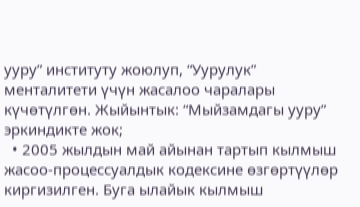ууру” институту жоюлуп, “Уурулук” менталитети үчүн жасалоо чаралары күчөтүлгөн. Жыйынтык: “Мыйзамдагы ууру” эркиндикте жок;
  • 2005 жылдын май айынан тартып кылмыш жасоо-процессуалдык кодексине өзгөртүүлөр киргизилген. Буга ылайык кылмыш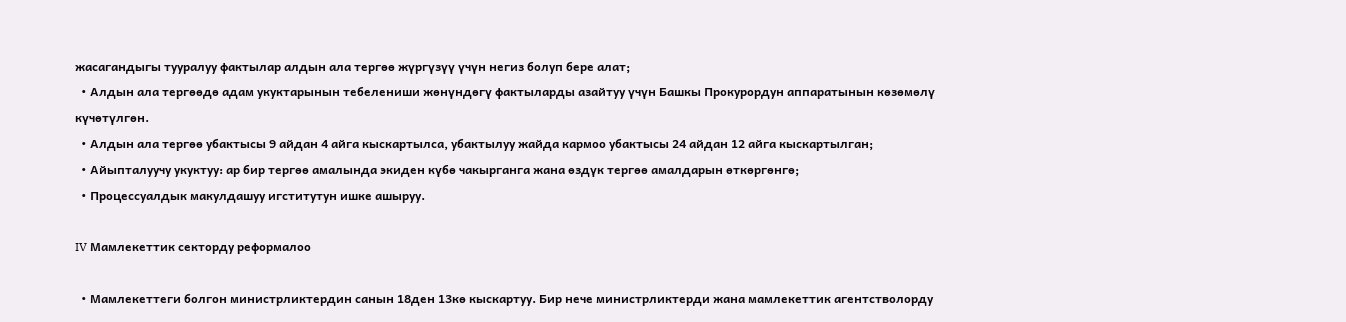жасагандыгы тууралуу фактылар алдын ала тергөө жүргүзүү үчүн негиз болуп бере алат;
  • Алдын ала тергөөдө адам укуктарынын тебелениши жөнүндөгү фактыларды азайтуу үчүн Башкы Прокурордун аппаратынын көзөмөлү күчөтүлгөн.
  • Алдын ала тергөө убактысы 9 айдан 4 айга кыскартылса, убактылуу жайда кармоо убактысы 24 айдан 12 айга кыскартылган;
  • Айыпталуучу укуктуу: ар бир тергөө амалында экиден күбө чакырганга жана өздүк тергөө амалдарын өткөргөнгө;
  • Процессуалдык макулдашуу игститутун ишке ашыруу.

IV Мамлекеттик секторду реформалоо

  • Мамлекеттеги болгон министрликтердин санын 18ден 13кө кыскартуу. Бир нече министрликтерди жана мамлекеттик агентстволорду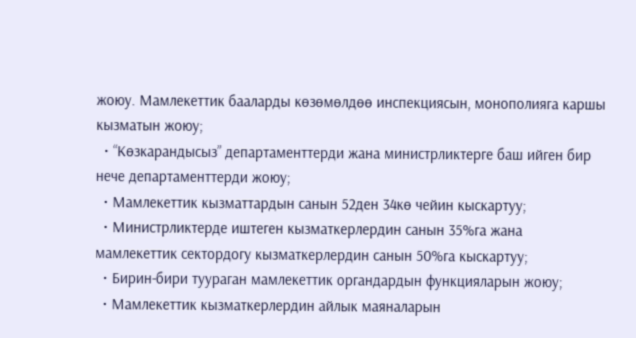жоюу. Мамлекеттик бааларды көзөмөлдөө инспекциясын, монополияга каршы кызматын жоюу;
  • “Көзкарандысыз” департаменттерди жана министрликтерге баш ийген бир нече департаменттерди жоюу;
  • Мамлекеттик кызматтардын санын 52ден 34кө чейин кыскартуу;
  • Министрликтерде иштеген кызматкерлердин санын 35%га жана мамлекеттик сектордогу кызматкерлердин санын 50%га кыскартуу;
  • Бирин-бири туураган мамлекеттик органдардын функцияларын жоюу;
  • Мамлекеттик кызматкерлердин айлык маяналарын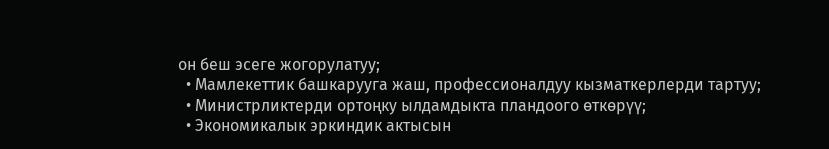он беш эсеге жогорулатуу;
  • Мамлекеттик башкарууга жаш, профессионалдуу кызматкерлерди тартуу;
  • Министрликтерди ортоңку ылдамдыкта пландоого өткөрүү;
  • Экономикалык эркиндик актысын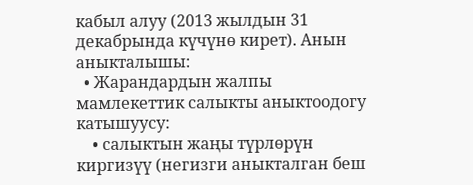кабыл алуу (2013 жылдын 31 декабрында күчүнө кирет). Анын аныкталышы:
  • Жарандардын жалпы мамлекеттик салыкты аныктоодогу катышуусу:
    • салыктын жаңы түрлөрүн киргизүү (негизги аныкталган беш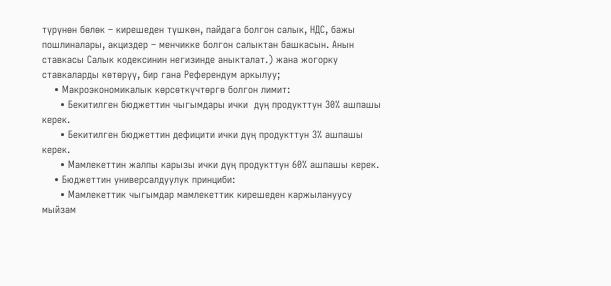түрүнөн бөлөк – кирешеден түшкөн, пайдага болгон салык, НДС, бажы пошлиналары, акциздер – менчикке болгон салыктан башкасын. Анын ставкасы Салык кодексинин негизинде аныкталат.) жана жогорку ставкаларды көтөрүү, бир гана Референдум аркылуу;
    • Макроэкономикалык көрсөткүчтөргө болгон лимит:
      • Бекитилген бюджеттин чыгымдары ички  дүң продукттун 30% ашпашы керек.
      • Бекитилген бюджеттин дефицити ички дүң продукттун 3% ашпашы керек.
      • Мамлекеттин жалпы карызы ички дүң продукттун 60% ашпашы керек.
    • Бюджеттин универсалдуулук принциби:
      • Мамлекеттик чыгымдар мамлекеттик кирешеден каржылануусу мыйзам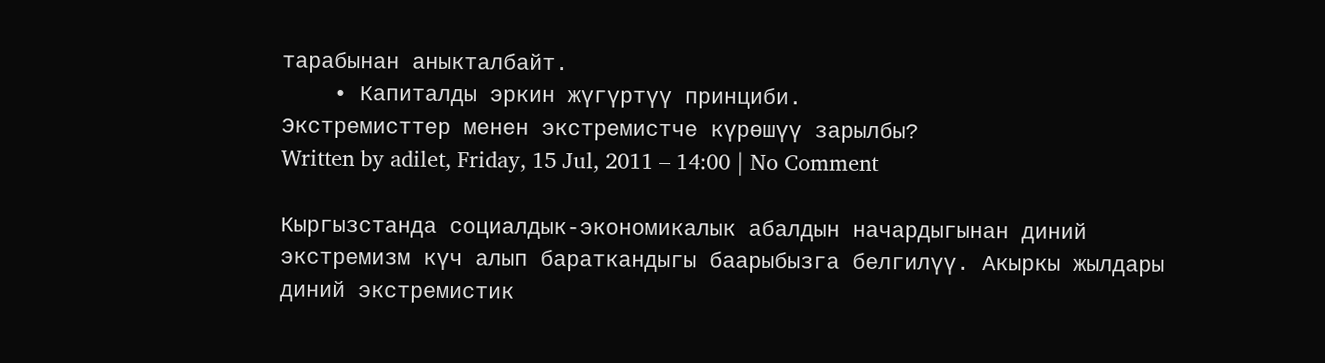тарабынан аныкталбайт.
    • Капиталды эркин жүгүртүү принциби.
Экстремисттер менен экстремистче күрөшүү зарылбы?
Written by adilet, Friday, 15 Jul, 2011 – 14:00 | No Comment

Кыргызстанда социалдык-экономикалык абалдын начардыгынан диний экстремизм күч алып бараткандыгы баарыбызга белгилүү. Акыркы жылдары диний экстремистик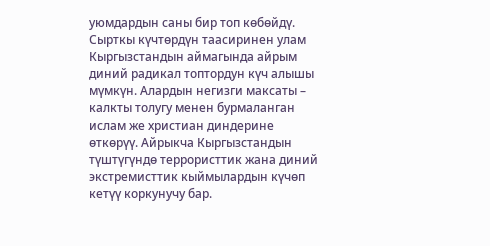уюмдардын саны бир топ көбөйдү. Сырткы күчтөрдүн таасиринен улам Кыргызстандын аймагында айрым диний радикал топтордун күч алышы мүмкүн. Алардын негизги максаты – калкты толугу менен бурмаланган ислам же христиан диндерине өткөрүү. Айрыкча Кыргызстандын түштүгүндө террористтик жана диний экстремисттик кыймылардын күчөп кетүү коркунучу бар.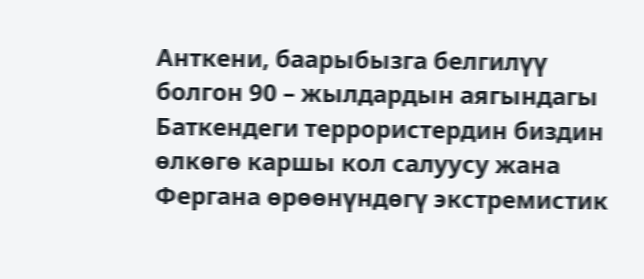Анткени, баарыбызга белгилүү болгон 90 – жылдардын аягындагы Баткендеги террористердин биздин өлкөгө каршы кол салуусу жана Фергана өрөөнүндөгү экстремистик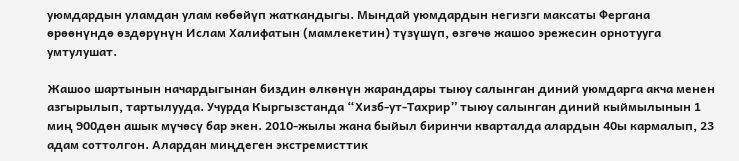уюмдардын уламдан улам көбөйүп жаткандыгы. Мындай уюмдардын негизги максаты Фергана өрөөнүндө өздөрүнүн Ислам Халифатын (мамлекетин) түзүшүп, өзгөчө жашоо эрежесин орнотууга умтулушат.

Жашоо шартынын начардыгынан биздин өлкөнүн жарандары тыюу салынган диний уюмдарга акча менен азгырылып, тартылууда. Учурда Кыргызстанда “Хизб-ут-Тахрир” тыюу салынган диний кыймылынын 1 миң 900дөн ашык мүчөсү бар экен. 2010-жылы жана быйыл биринчи кварталда алардын 40ы кармалып, 23 адам соттолгон. Алардан миңдеген экстремисттик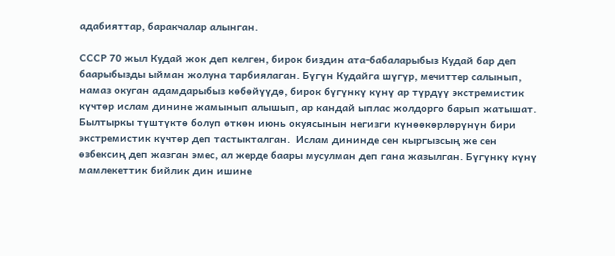адабияттар, баракчалар алынган.

СССР 70 жыл Кудай жок деп келген, бирок биздин ата-бабаларыбыз Кудай бар деп баарыбызды ыйман жолуна тарбиялаган. Бүгүн Кудайга шүгүр, мечиттер салынып, намаз окуган адамдарыбыз көбөйүүдө, бирок бүгүнкү күнү ар түрдүү экстремистик күчтөр ислам динине жамынып алышып, ар кандай ыплас жолдорго барып жатышат. Былтыркы түштүктө болуп өткөн июнь окуясынын негизги күнөөкөрлөрүнүн бири экстремистик күчтөр деп тастыкталган.  Ислам дининде сен кыргызсың же сен өзбексиң деп жазган эмес, ал жерде баары мусулман деп гана жазылган. Бүгүнкү күнү мамлекеттик бийлик дин ишине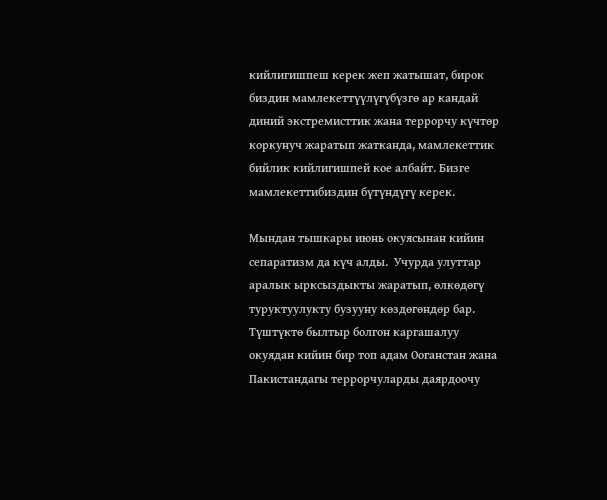кийлигишпеш керек жеп жатышат, бирок биздин мамлекеттүүлүгүбүзгө ар кандай диний экстремисттик жана террорчу күчтөр коркунуч жаратып жатканда, мамлекеттик бийлик кийлигишпей кое албайт. Бизге мамлекеттибиздин бүтүндүгү керек.

Мындан тышкары июнь окуясынан кийин сепаратизм да күч алды.  Учурда улуттар аралык ырксыздыкты жаратып, өлкөдөгү туруктуулукту бузууну көздөгөндөр бар. Түштүктө былтыр болгон каргашалуу окуядан кийин бир топ адам Ооганстан жана Пакистандагы террорчуларды даярдоочу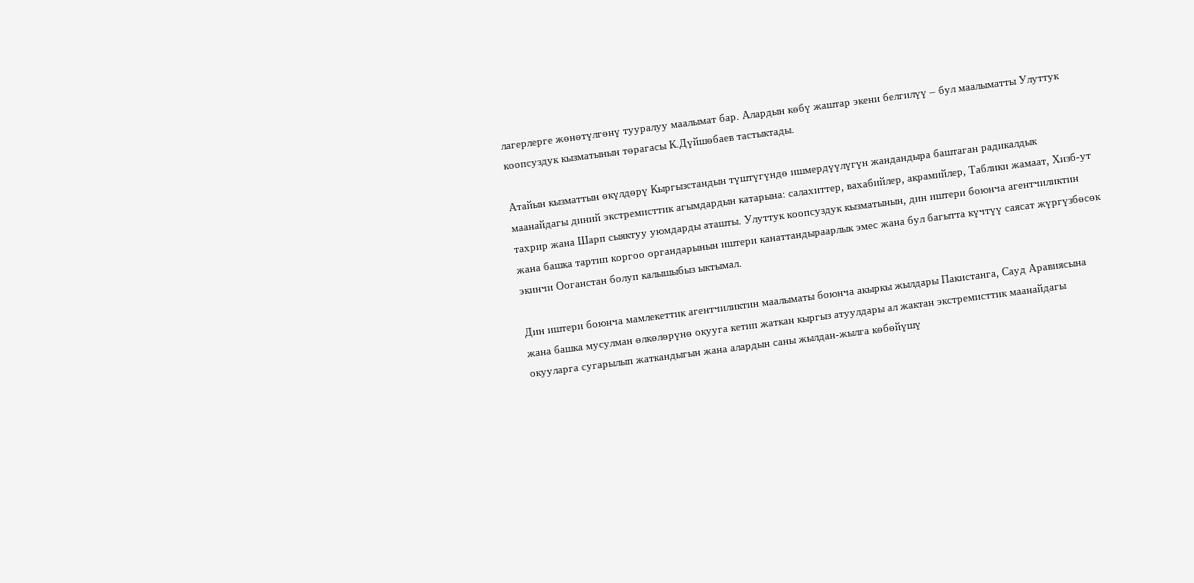лагерлерге жөнөтүлгөнү тууралуу маалымат бар. Алардын көбү жаштар экени белгилүү – бул маалыматты Улуттук коопсуздук кызматынын төрагасы К.Дүйшөбаев тастыктады.

Атайын кызматтын өкүлдөрү Кыргызстандын түштүгүндө ишмердүүлүгүн жандандыра баштаган радикалдык маанайдагы диний экстремисттик агымдардын катарына: салахиттер, вахабийлер, акрамийлер, Таблики жамаат, Хизб-ут тахрир жана Шарп сыяктуу уюмдарды аташты. Улуттук коопсуздук кызматынын, дин иштери боюнча агентчиликтин жана башка тартип коргоо органдарынын иштери канаттандыраарлык эмес жана бул багытта күчтүү саясат жүргүзбөсөк экинчи Ооганстан болуп калышыбыз ыктымал.

Дин иштери боюнча мамлекеттик агентчиликтин маалыматы боюнча акыркы жылдары Пакистанга, Сауд Аравиясына жана башка мусулман өлкөлөрүнө окууга кетип жаткан кыргыз атуулдары ал жактан экстремисттик маанайдагы окууларга сугарылып жаткандыгын жана алардын саны жылдан-жылга көбөйүшү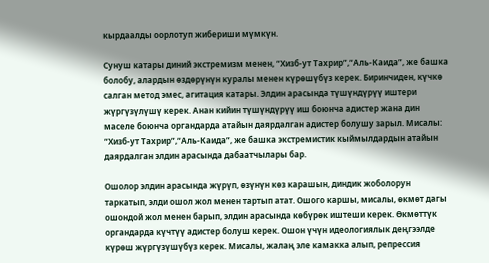кырдаалды оорлотуп жибериши мүмкүн.

Сунуш катары диний экстремизм менен, “Хизб-ут Тахрир”,“Аль-Каида”, же башка болобу, алардын өздөрүнүн куралы менен күрөшүбүз керек. Биринчиден, күчкө салган метод эмес, агитация катары. Элдин арасында түшүндүрүү иштери жүргүзүлүшү керек. Анан кийин түшүндүрүү иш боюнча адистер жана дин маселе боюнча органдарда атайын даярдалган адистер болушу зарыл. Мисалы: “Хизб-ут Тахрир”,“Аль-Каида”, же башка экстремистик кыймылдардын атайын даярдалган элдин арасында дабаатчылары бар.

Ошолор элдин арасында жүрүп, өзүнүн көз карашын, диндик жоболорун таркатып, элди ошол жол менен тартып атат. Ошого каршы, мисалы, өкмөт дагы ошондой жол менен барып, элдин арасында көбүрөк иштеши керек. Өкмөттүк органдарда күчтүү адистер болуш керек. Ошон үчүн идеологиялык деңгээлде күрөш жүргүзүшүбүз керек. Мисалы, жалаң эле камакка алып, репрессия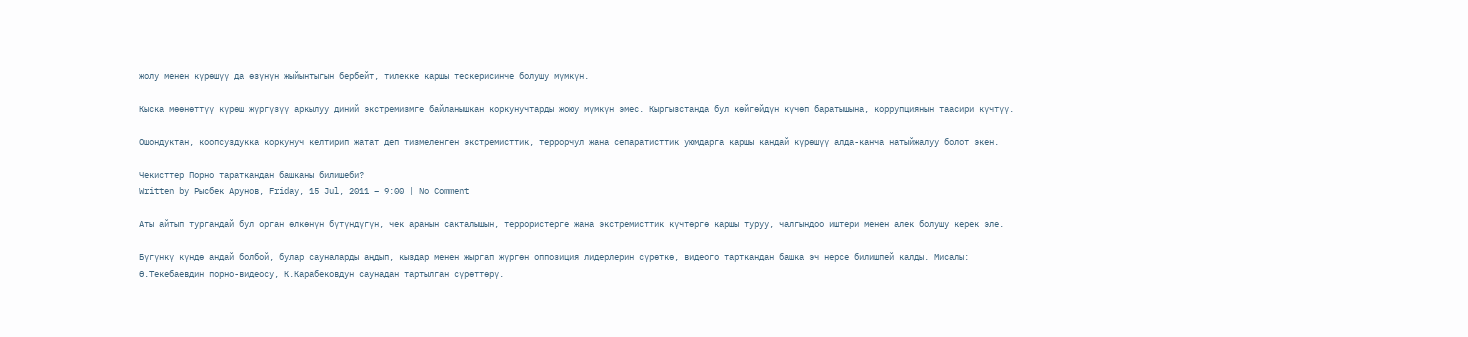жолу менен күрөшүү да өзүнүн жыйынтыгын бербейт, тилекке каршы тескерисинче болушу мүмкүн.

Кыска мөөнөттүү күрөш жүргүзүү аркылуу диний экстремизмге байланышкан коркунучтарды жоюу мүмкүн эмес. Кыргызстанда бул көйгөйдүн күчөп баратышына, коррупциянын таасири күчтүү.

Ошондуктан, коопсуздукка коркунуч келтирип жатат деп тизмеленген экстремисттик, террорчул жана сепаратисттик уюмдарга каршы кандай күрөшүү алда-канча натыйжалуу болот экен.

Чекисттер Порно тараткандан башканы билишеби?
Written by Рысбек Арунов, Friday, 15 Jul, 2011 – 9:00 | No Comment

Аты айтып тургандай бул орган өлкөнүн бүтүндүгүн, чек аранын сакталышын, террористерге жана экстремисттик күчтөргө каршы туруу, чалгындоо иштери менен алек болушу керек эле.

Бүгүнкү күндө андай болбой, булар сауналарды аңдып, кыздар менен жыргап жүргөн оппозиция лидерлерин сүрөткө, видеого тарткандан башка эч нерсе билишпей калды. Мисалы: Ө.Текебаевдин порно-видеосу, К.Карабековдун саунадан тартылган сүрөттөрү.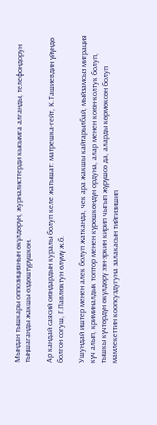Мындан тышкары оппозициянын өкүлдөрүн, журналисттерди кысымга алганды, телефондорун тыңшаганды жакшы өздөштүрүшкөн.

Ар кандай саясий оюндардын куралы болуп келе жатышат: матрешка-гейт, К.Ташиевдин үйүндө болгон согуш, Г.Павлюктун өлүмү ж.б.

Ушундай иштер менен алек болуп жатканда, чек ара жакшы кайтарылбай, мыйзамсыз миграция күч алып, криминалдык топтор менен күрөшкөндүн ордуна, алар менен коюн-колтук болуп, тышкы күчтөрдүн өкүлдөрү ээн-эркин кирип чыгып жүрүшсө да, аларды көрмөксөн болуп мамлекеттин коопсуздугуна залакасын тийгизишип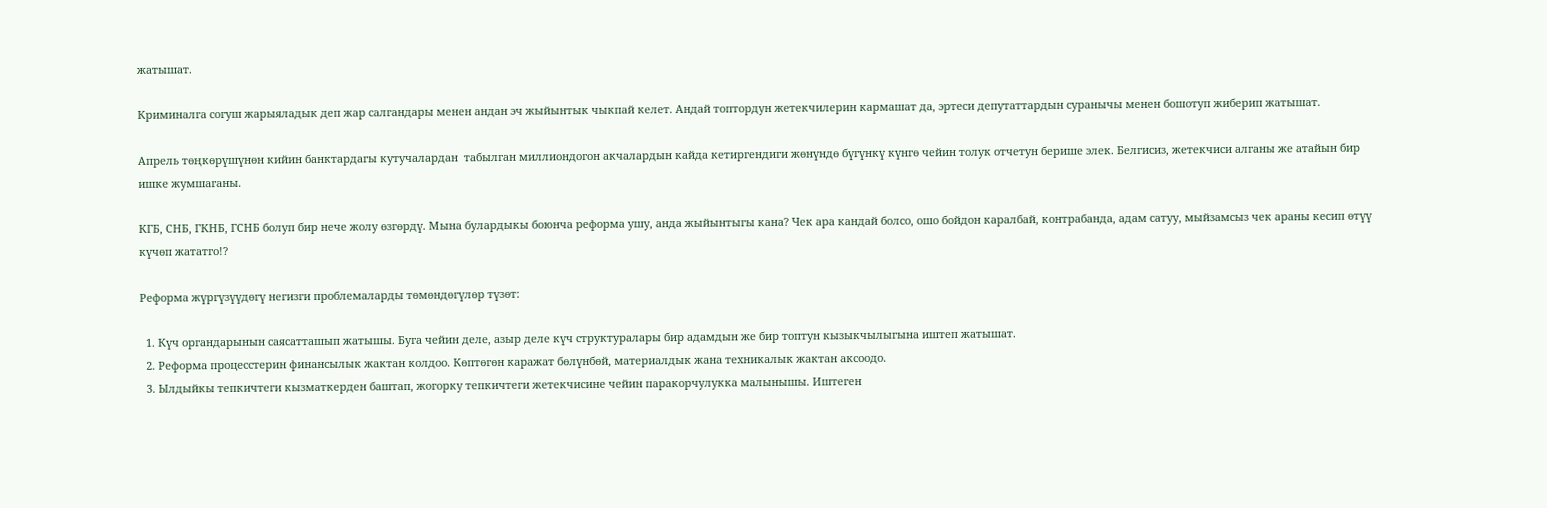жатышат.

Криминалга согуш жарыяладык деп жар салгандары менен андан эч жыйынтык чыкпай келет. Андай топтордун жетекчилерин кармашат да, эртеси депутаттардын суранычы менен бошотуп жиберип жатышат.

Апрель төңкөрүшүнөн кийин банктардагы кутучалардан  табылган миллиондогон акчалардын кайда кетиргендиги жөнүндө бүгүнкү күнгө чейин толук отчетун берише элек. Белгисиз, жетекчиси алганы же атайын бир ишке жумшаганы.

КГБ, СНБ, ГКНБ, ГСНБ болуп бир нече жолу өзгөрдү. Мына булардыкы боюнча реформа ушу, анда жыйынтыгы кана? Чек ара кандай болсо, ошо бойдон каралбай, контрабанда, адам сатуу, мыйзамсыз чек араны кесип өтүү күчөп жататго!?

Реформа жүргүзүүдөгү негизги проблемаларды төмөндөгүлөр түзөт:

  1. Күч органдарынын саясатташып жатышы. Буга чейин деле, азыр деле күч структуралары бир адамдын же бир топтун кызыкчылыгына иштеп жатышат.
  2. Реформа процесстерин финансылык жактан колдоо. Көптөгөн каражат бөлүнбөй, материалдык жана техникалык жактан аксоодо.
  3. Ылдыйкы тепкичтеги кызматкерден баштап, жогорку тепкичтеги жетекчисине чейин паракорчулукка малынышы. Иштеген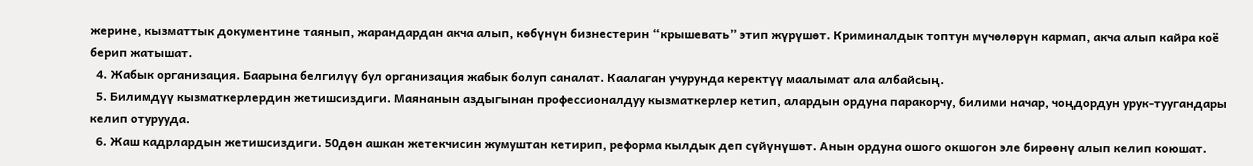жерине, кызматтык документине таянып, жарандардан акча алып, көбүнүн бизнестерин “крышевать” этип жүрүшөт. Криминалдык топтун мүчөлөрүн кармап, акча алып кайра коё берип жатышат.
  4. Жабык организация. Баарына белгилүү бул организация жабык болуп саналат. Каалаган учурунда керектүү маалымат ала албайсың.
  5. Билимдүү кызматкерлердин жетишсиздиги. Маянанын аздыгынан профессионалдуу кызматкерлер кетип, алардын ордуна паракорчу, билими начар, чоңдордун урук-туугандары келип отурууда.
  6. Жаш кадрлардын жетишсиздиги. 50дөн ашкан жетекчисин жумуштан кетирип, реформа кылдык деп сүйүнүшөт. Анын ордуна ошого окшогон эле бирөөнү алып келип коюшат.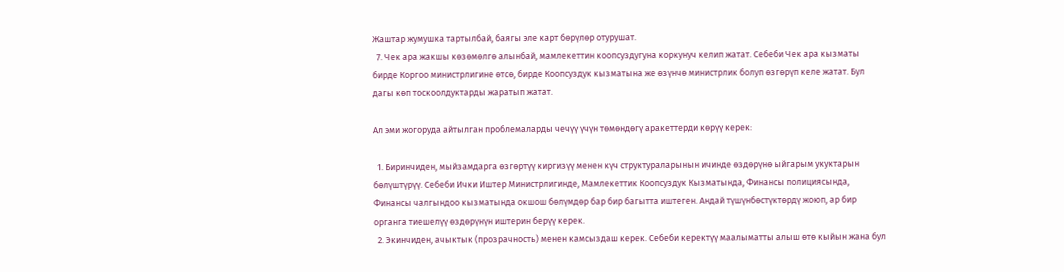Жаштар жумушка тартылбай, баягы эле карт бөрүлөр отурушат.
  7. Чек ара жакшы көзөмөлгө алынбай, мамлекеттин коопсуздугуна коркунуч келип жатат. Себеби Чек ара кызматы бирде Коргоо министрлигине өтсө, бирде Коопсуздук кызматына же өзүнчө министрлик болуп өзгөрүп келе жатат. Бул дагы көп тоскоолдуктарды жаратып жатат.

Ал эми жогоруда айтылган проблемаларды чечүү үчүн төмөндөгү аракеттерди көрүү керек:

  1. Биринчиден, мыйзамдарга өзгөртүү киргизүү менен күч структураларынын ичинде өздөрүнө ыйгарым укуктарын бөлүштүрүү. Себеби Ички Иштер Министрлигинде, Мамлекеттик Коопсуздук Кызматында, Финансы полициясында, Финансы чалгындоо кызматында окшош бөлүмдөр бар бир багытта иштеген. Андай түшүнбөстүктөрдү жоюп, ар бир органга тиешелүү өздөрүнүн иштерин берүү керек.
  2. Экинчиден, ачыктык (прозрачность) менен камсыздаш керек. Себеби керектүү маалыматты алыш өтө кыйын жана бул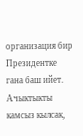организация бир Президентке гана баш ийет. Ачыктыкты камсыз кылсак,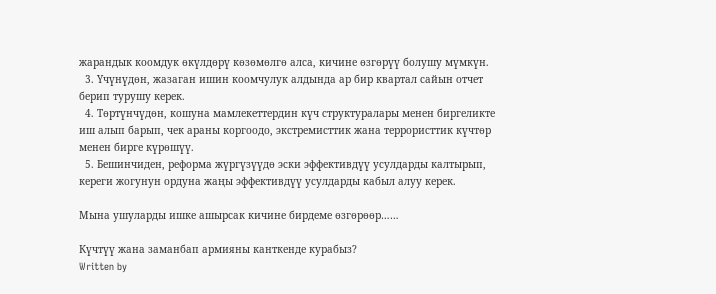жарандык коомдук өкүлдөрү көзөмөлгө алса, кичине өзгөрүү болушу мүмкүн.
  3. Үчүнүдөн, жазаган ишин коомчулук алдында ар бир квартал сайын отчет берип турушу керек.
  4. Төртүнчүдөн, кошуна мамлекеттердин күч структуралары менен биргеликте иш алып барып, чек араны коргоодо, экстремисттик жана террористтик күчтөр менен бирге күрөшүү.
  5. Бешинчиден, реформа жүргүзүүдө эски эффективдүү усулдарды калтырып, кереги жогунун ордуна жаңы эффективдүү усулдарды кабыл алуу керек.

Мына ушуларды ишке ашырсак кичине бирдеме өзгөрөөр……

Күчтүү жана заманбап армияны канткенде курабыз?
Written by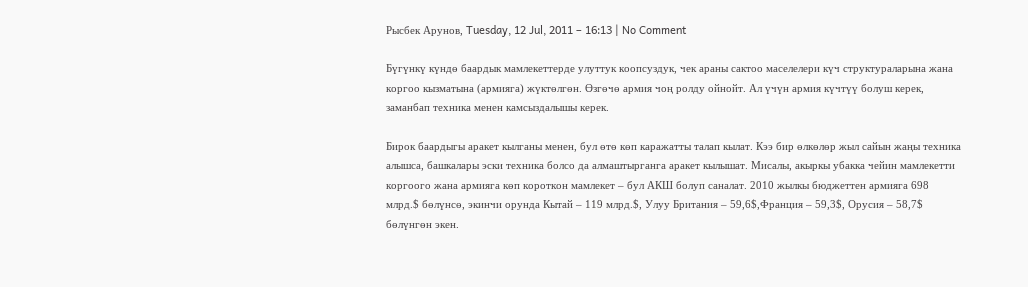Рысбек Арунов, Tuesday, 12 Jul, 2011 – 16:13 | No Comment

Бүгүнкү күндө баардык мамлекеттерде улуттук коопсуздук, чек араны сактоо маселелери күч структураларына жана коргоо кызматына (армияга) жүктөлгөн. Өзгөчө армия чоң ролду ойнойт. Ал үчүн армия күчтүү болуш керек, заманбап техника менен камсыздалышы керек.

Бирок баардыгы аракет кылганы менен, бул өтө көп каражатты талап кылат. Кээ бир өлкөлөр жыл сайын жаңы техника алышса, башкалары эски техника болсо да алмаштырганга аракет кылышат. Мисалы, акыркы убакка чейин мамлекетти коргоого жана армияга көп короткон мамлекет – бул АКШ болуп саналат. 2010 жылкы бюджеттен армияга 698 млрд.$ бөлүнсө, экинчи орунда Кытай – 119 млрд.$, Улуу Британия – 59,6$,Франция – 59,3$, Орусия – 58,7$ бөлүнгөн экен.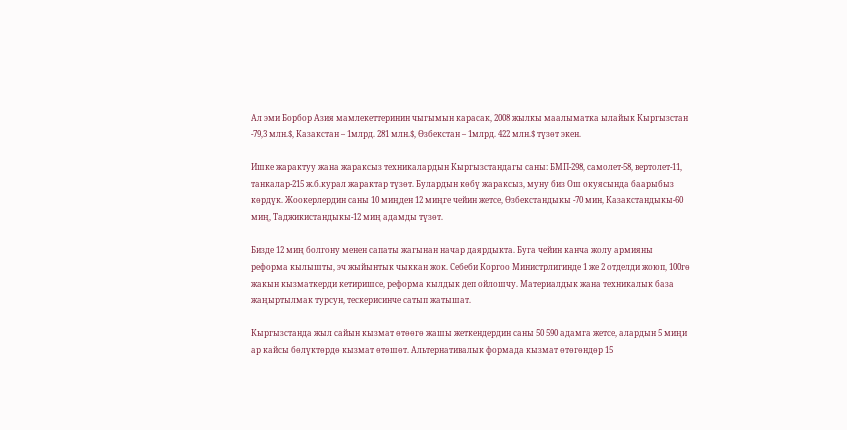Ал эми Борбор Азия мамлекеттеринин чыгымын карасак, 2008 жылкы маалыматка ылайык Кыргызстан -79,3 млн.$, Казакстан – 1млрд. 281 млн.$, Өзбекстан – 1млрд. 422 млн.$ түзөт экен.

Ишке жарактуу жана жараксыз техникалардын Кыргызстандагы саны: БМП-298, самолет-58, вертолет-11, танкалар-215 ж.б.курал жарактар түзөт. Булардын көбү жараксыз, муну биз Ош окуясында баарыбыз көрдүк. Жоокерлердин саны 10 миңден 12 миңге чейин жетсе, Өзбекстандыкы -70 мин, Казакстандыкы-60 миң, Таджикистандыкы-12 миң адамды түзөт.

Бизде 12 миң болгону менен сапаты жагынан начар даярдыкта. Буга чейин канча жолу армияны реформа кылышты, эч жыйынтык чыккан жок. Себеби Коргоо Министрлигинде 1 же 2 отделди жоюп, 100гө жакын кызматкерди кетиришсе, реформа кылдык деп ойлошчу. Материалдык жана техникалык база жаңыртылмак турсун, тескерисинче сатып жатышат.

Кыргызстанда жыл сайын кызмат өтөөгө жашы жеткендердин саны 50 590 адамга жетсе, алардын 5 миңи ар кайсы бөлүктөрдө кызмат өтөшөт. Альтернативалык формада кызмат өтөгөндөр 15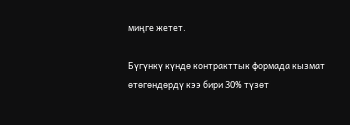миңге жетет.

Бүгүнкү күндө контракттык формада кызмат өтөгөндөрдү кээ бири 30% түзөт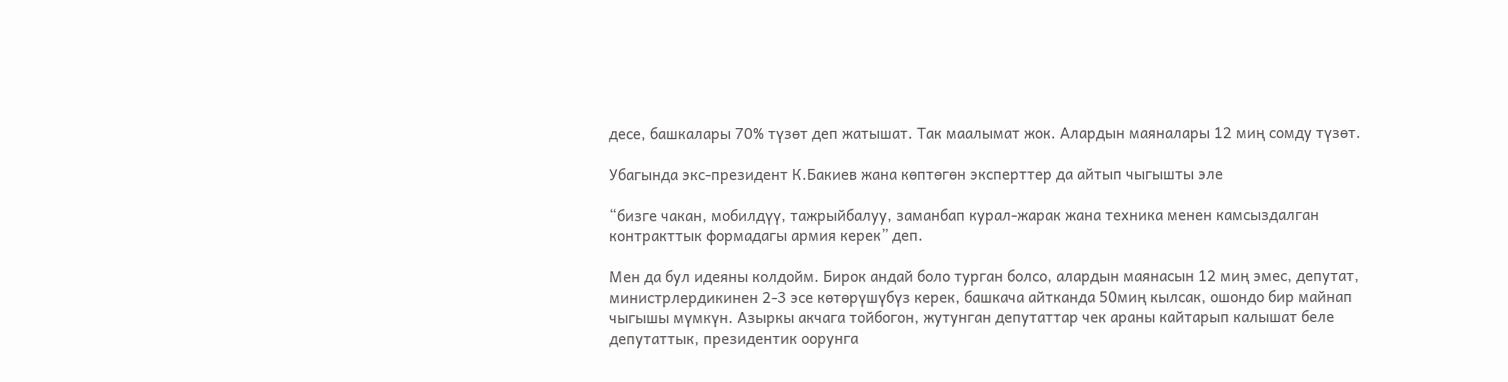десе, башкалары 70% түзөт деп жатышат. Так маалымат жок. Алардын маяналары 12 миң сомду түзөт.

Убагында экс-президент К.Бакиев жана көптөгөн эксперттер да айтып чыгышты эле

“бизге чакан, мобилдүү, тажрыйбалуу, заманбап курал-жарак жана техника менен камсыздалган контракттык формадагы армия керек” деп.

Мен да бул идеяны колдойм. Бирок андай боло турган болсо, алардын маянасын 12 миң эмес, депутат, министрлердикинен 2-3 эсе көтөрүшүбүз керек, башкача айтканда 50миң кылсак, ошондо бир майнап чыгышы мүмкүн. Азыркы акчага тойбогон, жутунган депутаттар чек араны кайтарып калышат беле депутаттык, президентик оорунга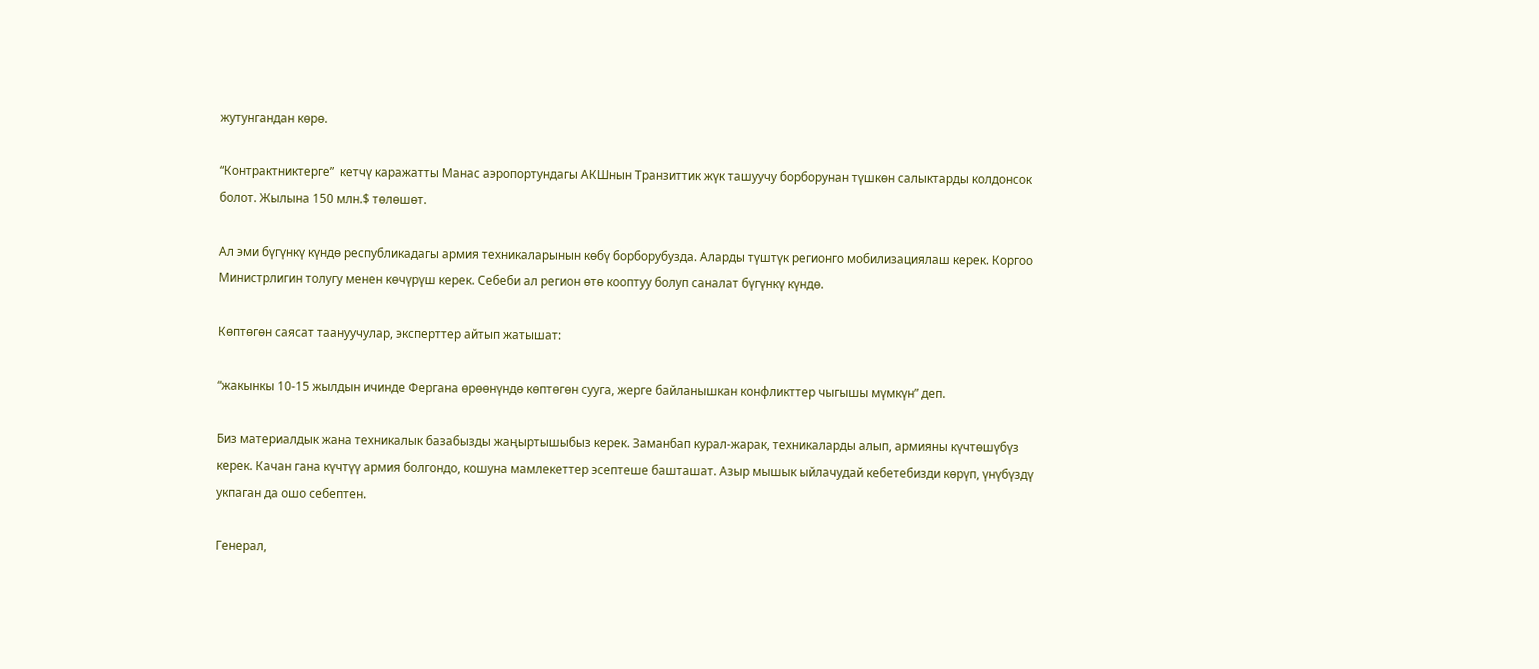жутунгандан көрө.

“Контрактниктерге”  кетчү каражатты Манас аэропортундагы АКШнын Транзиттик жүк ташуучу борборунан түшкөн салыктарды колдонсок болот. Жылына 150 млн.$ төлөшөт.

Ал эми бүгүнкү күндө республикадагы армия техникаларынын көбү борборубузда. Аларды түштүк регионго мобилизациялаш керек. Коргоо Министрлигин толугу менен көчүрүш керек. Себеби ал регион өтө кооптуу болуп саналат бүгүнкү күндө.

Көптөгөн саясат таануучулар, эксперттер айтып жатышат:

“жакынкы 10-15 жылдын ичинде Фергана өрөөнүндө көптөгөн сууга, жерге байланышкан конфликттер чыгышы мүмкүн” деп.

Биз материалдык жана техникалык базабызды жаңыртышыбыз керек. Заманбап курал-жарак, техникаларды алып, армияны күчтөшүбүз керек. Качан гана күчтүү армия болгондо, кошуна мамлекеттер эсептеше башташат. Азыр мышык ыйлачудай кебетебизди көрүп, үнүбүздү укпаган да ошо себептен.

Генерал,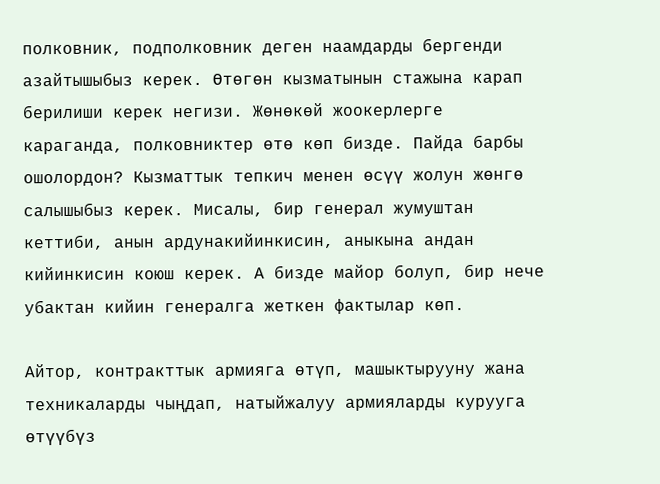полковник, подполковник деген наамдарды бергенди азайтышыбыз керек. Өтөгөн кызматынын стажына карап берилиши керек негизи. Жөнөкөй жоокерлерге караганда, полковниктер өтө көп бизде. Пайда барбы ошолордон? Кызматтык тепкич менен өсүү жолун жөнгө салышыбыз керек. Мисалы, бир генерал жумуштан кеттиби, анын ардунакийинкисин, аныкына андан кийинкисин коюш керек. А бизде майор болуп, бир нече убактан кийин генералга жеткен фактылар көп.

Айтор, контракттык армияга өтүп, машыктырууну жана техникаларды чыңдап, натыйжалуу армияларды курууга өтүүбүз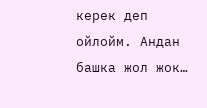керек деп ойлойм. Андан башка жол жок…